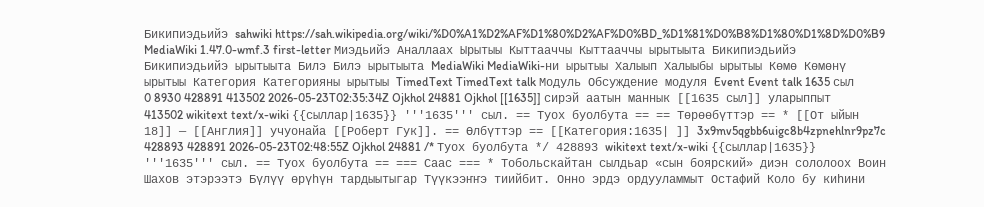Бикипиэдьийэ sahwiki https://sah.wikipedia.org/wiki/%D0%A1%D2%AF%D1%80%D2%AF%D0%BD_%D1%81%D0%B8%D1%80%D1%8D%D0%B9 MediaWiki 1.47.0-wmf.3 first-letter Миэдьийэ Аналлаах Ырытыы Кыттааччы Кыттааччы ырытыыта Бикипиэдьийэ Бикипиэдьийэ ырытыыта Билэ Билэ ырытыыта MediaWiki MediaWiki-ни ырытыы Халыып Халыыбы ырытыы Көмө Көмөнү ырытыы Категория Категорияны ырытыы TimedText TimedText talk Модуль Обсуждение модуля Event Event talk 1635 сыл 0 8930 428891 413502 2026-05-23T02:35:34Z Ojkhol 24881 Ojkhol [[1635]] сирэй аатын маннык [[1635 сыл]] уларыппыт 413502 wikitext text/x-wiki {{сыллар|1635}} '''1635''' сыл. == Туох буолбута == == Төрөөбүттэр == * [[От ыйын 18]] — [[Англия]] учуонайа [[Роберт Гук]]. == Өлбүттэр == [[Категория:1635| ]] 3x9mv5qgbb6uigc8b4zpnehlnr9pz7c 428893 428891 2026-05-23T02:48:55Z Ojkhol 24881 /* Туох буолбута */ 428893 wikitext text/x-wiki {{сыллар|1635}} '''1635''' сыл. == Туох буолбута == === Саас === * Тобольскайтан сылдьар «сын боярский» диэн сололоох Воин Шахов этэрээтэ Бүлүү өрүһүн тардыытыгар Түүкээҥҥэ тиийбит. Онно эрдэ ордууламмыт Остафий Коло бу киһини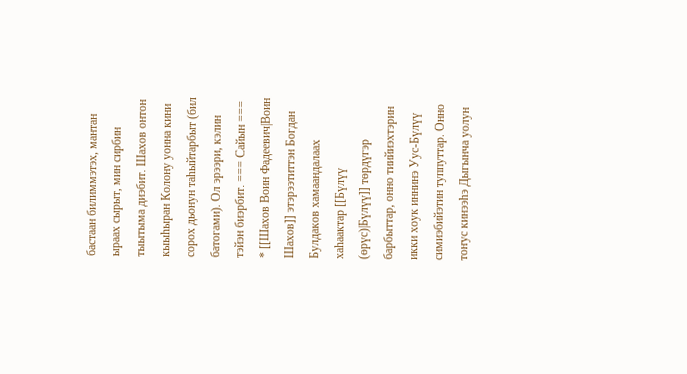бастаан билиммэтэх, мантан ыраах сырыт, мин сирбин тыытыма диэбит. Шахов онтон кыыһыран Колону уонна кини сорох дьонун таһыйтарбыт (бил батогами). Ол эрээри, кэлин тэйэн биэрбит. === Сайын === * [[Шахов Воин Фадеевич|Воин Шахов]] этэрээтиттэн Богдан Булдаков хамаандалаах хаһаактар [[Бүлүү (өрүс)|Бүлүү]] төрдүгэр барбыттар, онно тиийиэхтэрин икки хоук иннинэ Уус-Бүлүү симиэбийэтин туппуттар. Онно тоҥус кинээһэ Дыгынча уолун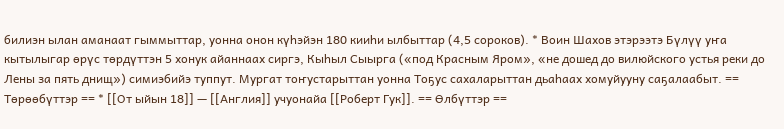билиэн ылан аманаат гыммыттар, уонна онон күһэйэн 180 кииһи ылбыттар (4,5 сороков). * Воин Шахов этэрээтэ Бүлүү уҥа кытылыгар өрүс төрдүттэн 5 хонук айаннаах сиргэ, Кыһыл Сыырга («под Красным Яром», «не дошед до вилюйского устья реки до Лены за пять днищ») симиэбийэ туппут. Мургат тоҥустарыттан уонна Тоҕус сахаларыттан дьаһаах хомуйууну саҕалаабыт. == Төрөөбүттэр == * [[От ыйын 18]] — [[Англия]] учуонайа [[Роберт Гук]]. == Өлбүттэр ==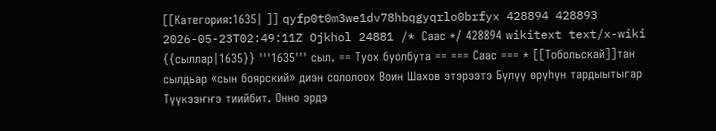[[Категория:1635| ]] qyfp0t0m3we1dv78hbqgyqrlo0brfyx 428894 428893 2026-05-23T02:49:11Z Ojkhol 24881 /* Саас */ 428894 wikitext text/x-wiki {{сыллар|1635}} '''1635''' сыл. == Туох буолбута == === Саас === * [[Тобольскай]]тан сылдьар «сын боярский» диэн сололоох Воин Шахов этэрээтэ Бүлүү өрүһүн тардыытыгар Түүкээҥҥэ тиийбит. Онно эрдэ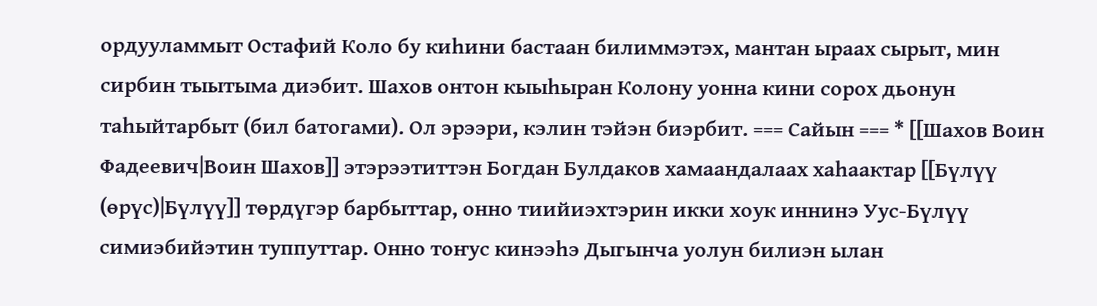ордууламмыт Остафий Коло бу киһини бастаан билиммэтэх, мантан ыраах сырыт, мин сирбин тыытыма диэбит. Шахов онтон кыыһыран Колону уонна кини сорох дьонун таһыйтарбыт (бил батогами). Ол эрээри, кэлин тэйэн биэрбит. === Сайын === * [[Шахов Воин Фадеевич|Воин Шахов]] этэрээтиттэн Богдан Булдаков хамаандалаах хаһаактар [[Бүлүү (өрүс)|Бүлүү]] төрдүгэр барбыттар, онно тиийиэхтэрин икки хоук иннинэ Уус-Бүлүү симиэбийэтин туппуттар. Онно тоҥус кинээһэ Дыгынча уолун билиэн ылан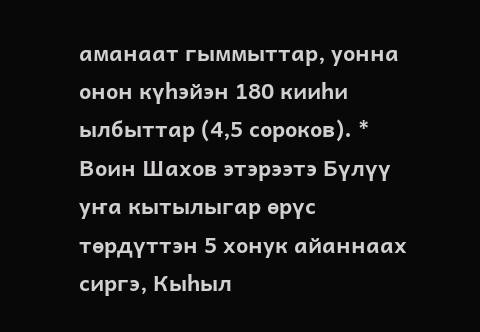аманаат гыммыттар, уонна онон күһэйэн 180 кииһи ылбыттар (4,5 сороков). * Воин Шахов этэрээтэ Бүлүү уҥа кытылыгар өрүс төрдүттэн 5 хонук айаннаах сиргэ, Кыһыл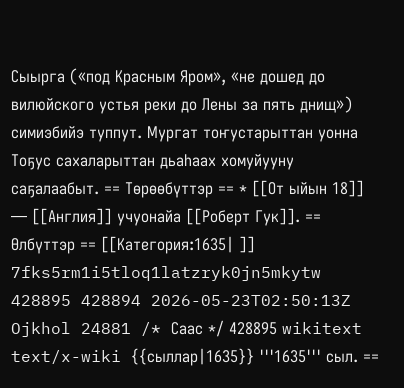Сыырга («под Красным Яром», «не дошед до вилюйского устья реки до Лены за пять днищ») симиэбийэ туппут. Мургат тоҥустарыттан уонна Тоҕус сахаларыттан дьаһаах хомуйууну саҕалаабыт. == Төрөөбүттэр == * [[От ыйын 18]] — [[Англия]] учуонайа [[Роберт Гук]]. == Өлбүттэр == [[Категория:1635| ]] 7fks5rm1i5tloq1latzryk0jn5mkytw 428895 428894 2026-05-23T02:50:13Z Ojkhol 24881 /* Саас */ 428895 wikitext text/x-wiki {{сыллар|1635}} '''1635''' сыл. ==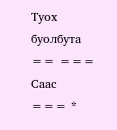Туох буолбута == === Саас === *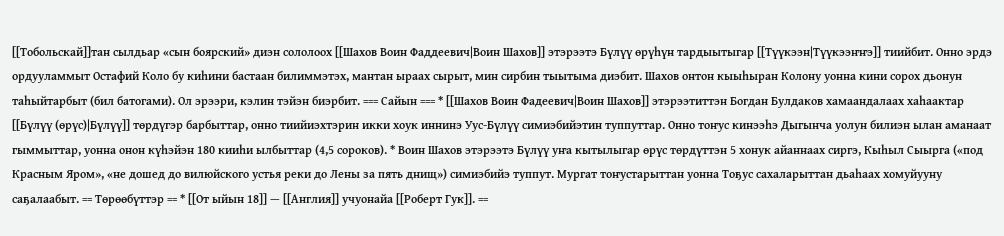[[Тобольскай]]тан сылдьар «сын боярский» диэн сололоох [[Шахов Воин Фаддеевич|Воин Шахов]] этэрээтэ Бүлүү өрүһүн тардыытыгар [[Түүкээн|Түүкээҥҥэ]] тиийбит. Онно эрдэ ордууламмыт Остафий Коло бу киһини бастаан билиммэтэх, мантан ыраах сырыт, мин сирбин тыытыма диэбит. Шахов онтон кыыһыран Колону уонна кини сорох дьонун таһыйтарбыт (бил батогами). Ол эрээри, кэлин тэйэн биэрбит. === Сайын === * [[Шахов Воин Фадеевич|Воин Шахов]] этэрээтиттэн Богдан Булдаков хамаандалаах хаһаактар [[Бүлүү (өрүс)|Бүлүү]] төрдүгэр барбыттар, онно тиийиэхтэрин икки хоук иннинэ Уус-Бүлүү симиэбийэтин туппуттар. Онно тоҥус кинээһэ Дыгынча уолун билиэн ылан аманаат гыммыттар, уонна онон күһэйэн 180 кииһи ылбыттар (4,5 сороков). * Воин Шахов этэрээтэ Бүлүү уҥа кытылыгар өрүс төрдүттэн 5 хонук айаннаах сиргэ, Кыһыл Сыырга («под Красным Яром», «не дошед до вилюйского устья реки до Лены за пять днищ») симиэбийэ туппут. Мургат тоҥустарыттан уонна Тоҕус сахаларыттан дьаһаах хомуйууну саҕалаабыт. == Төрөөбүттэр == * [[От ыйын 18]] — [[Англия]] учуонайа [[Роберт Гук]]. ==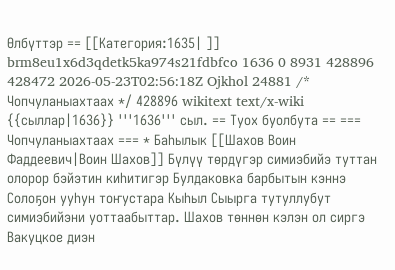Өлбүттэр == [[Категория:1635| ]] brm8eu1x6d3qdetk5ka974s21fdbfco 1636 0 8931 428896 428472 2026-05-23T02:56:18Z Ojkhol 24881 /* Чопчуланыахтаах */ 428896 wikitext text/x-wiki {{сыллар|1636}} '''1636''' сыл. == Туох буолбута == === Чопчуланыахтаах === * Баһылык [[Шахов Воин Фаддеевич|Воин Шахов]] Бүлүү төрдүгэр симиэбийэ туттан олорор бэйэтин киһитигэр Булдаковка барбытын кэннэ Солоҕон ууһун тоҥустара Кыһыл Сыырга тутуллубут симиэбийэни уоттаабыттар. Шахов төннөн кэлэн ол сиргэ Вакуцкое диэн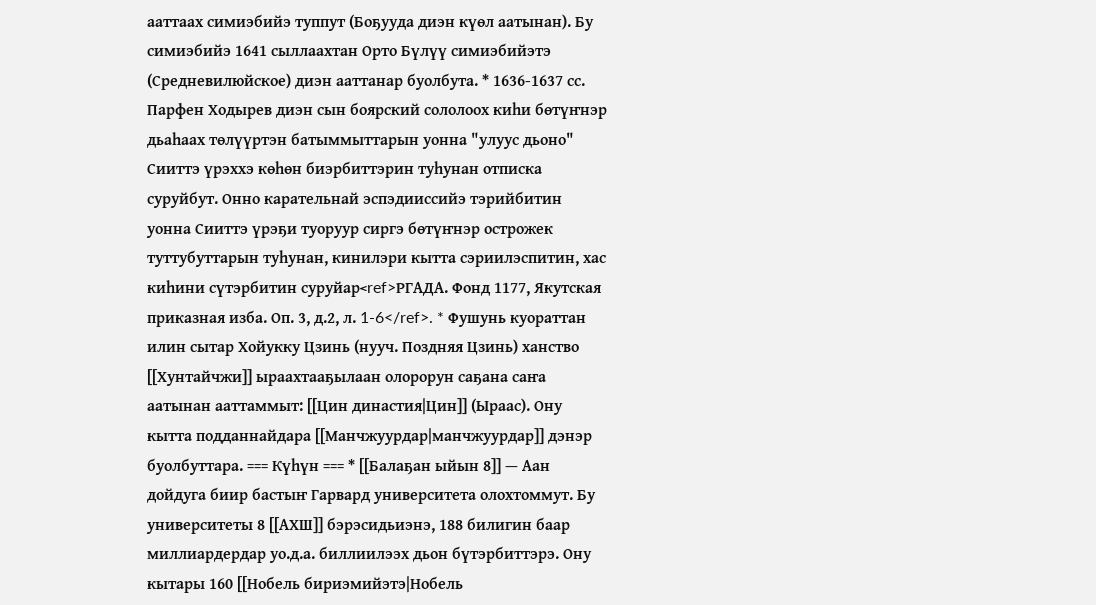ааттаах симиэбийэ туппут (Боҕууда диэн күөл аатынан). Бу симиэбийэ 1641 сыллаахтан Орто Бүлүү симиэбийэтэ (Средневилюйское) диэн ааттанар буолбута. * 1636-1637 сс. Парфен Ходырев диэн сын боярский сололоох киһи бөтүҥнэр дьаһаах төлүүртэн батыммыттарын уонна "улуус дьоно" Сииттэ үрэххэ көһөн биэрбиттэрин туһунан отписка суруйбут. Онно карательнай эспэдииссийэ тэрийбитин уонна Сииттэ үрэҕи туоруур сиргэ бөтүҥнэр острожек туттубуттарын туһунан, кинилэри кытта сэриилэспитин, хас киһини сүтэрбитин суруйар<ref>РГАДА. Фонд 1177, Якутская приказная изба. Оп. 3, д.2, л. 1-6</ref>. * Фушунь куораттан илин сытар Хойукку Цзинь (нууч. Поздняя Цзинь) ханство [[Хунтайчжи]] ыраахтааҕылаан олорорун саҕана саҥа аатынан ааттаммыт: [[Цин династия|Цин]] (Ыраас). Ону кытта подданнайдара [[Манчжуурдар|манчжуурдар]] дэнэр буолбуттара. === Күһүн === * [[Балаҕан ыйын 8]] — Аан дойдуга биир бастыҥ Гарвард университета олохтоммут. Бу университеты 8 [[АХШ]] бэрэсидьиэнэ, 188 билигин баар миллиардердар уо.д.а. биллиилээх дьон бүтэрбиттэрэ. Ону кытары 160 [[Нобель бириэмийэтэ|Нобель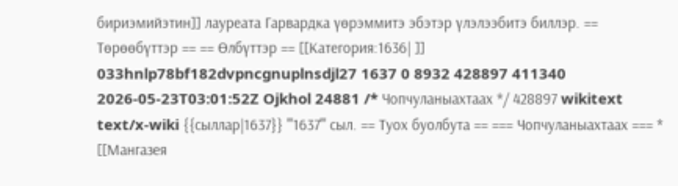бириэмийэтин]] лауреата Гарвардка үөрэммитэ эбэтэр үлэлээбитэ биллэр. == Төрөөбүттэр == == Өлбүттэр == [[Категория:1636| ]] 033hnlp78bf182dvpncgnuplnsdjl27 1637 0 8932 428897 411340 2026-05-23T03:01:52Z Ojkhol 24881 /* Чопчуланыахтаах */ 428897 wikitext text/x-wiki {{сыллар|1637}} '''1637''' сыл. == Туох буолбута == === Чопчуланыахтаах === * [[Мангазея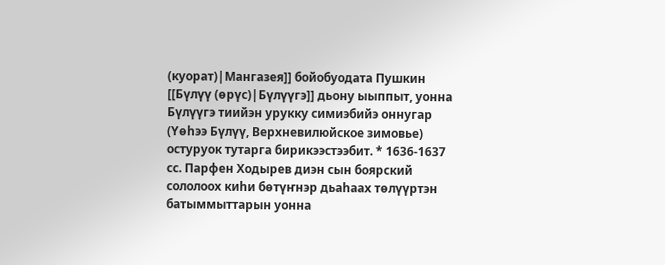(куорат)|Мангазея]] бойобуодата Пушкин [[Бүлүү (өрүс)|Бүлүүгэ]] дьону ыыппыт, уонна Бүлүүгэ тиийэн урукку симиэбийэ оннугар (Үөһээ Бүлүү, Верхневилюйское зимовье) остуруок тутарга бирикээстээбит. * 1636-1637 сс. Парфен Ходырев диэн сын боярский сололоох киһи бөтүҥнэр дьаһаах төлүүртэн батыммыттарын уонна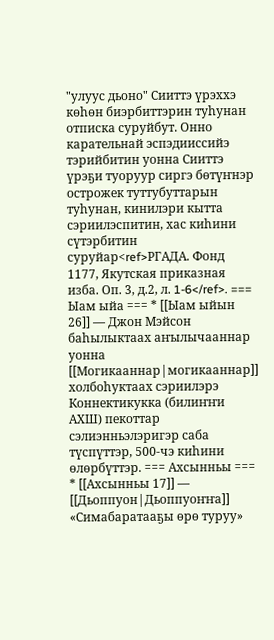"улуус дьоно" Сииттэ үрэххэ көһөн биэрбиттэрин туһунан отписка суруйбут. Онно карательнай эспэдииссийэ тэрийбитин уонна Сииттэ үрэҕи туоруур сиргэ бөтүҥнэр острожек туттубуттарын туһунан, кинилэри кытта сэриилэспитин, хас киһини сүтэрбитин суруйар<ref>РГАДА. Фонд 1177, Якутская приказная изба. Оп. 3, д.2, л. 1-6</ref>. === Ыам ыйа === * [[Ыам ыйын 26]] — Джон Мэйсон баһылыктаах аҥылычааннар уонна [[Могикааннар|могикааннар]] холбоһуктаах сэриилэрэ Коннектикукка (билиҥҥи АХШ) пекоттар сэлиэнньэлэригэр саба түспүттэр, 500-чэ киһини өлөрбүттэр. === Ахсынньы === * [[Ахсынньы 17]] — [[Дьоппуон|Дьоппуоҥҥа]] «Симабаратааҕы өрө туруу»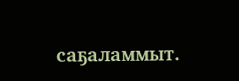саҕаламмыт.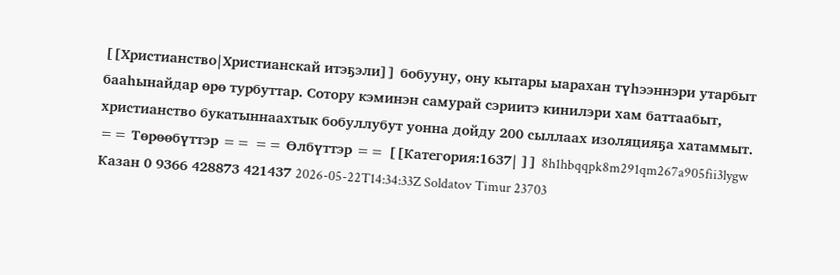[[Христианство|Христианскай итэҕэли]] бобууну, ону кытары ыарахан түһээннэри утарбыт бааһынайдар өрө турбуттар. Сотору кэминэн самурай сэриитэ кинилэри хам баттаабыт, христианство букатыннаахтык бобуллубут уонна дойду 200 сыллаах изоляцияҕа хатаммыт. == Төрөөбүттэр == == Өлбүттэр == [[Категория:1637| ]] 8h1hbqqpk8m291qm267a905fii3lygw Казан 0 9366 428873 421437 2026-05-22T14:34:33Z Soldatov Timur 23703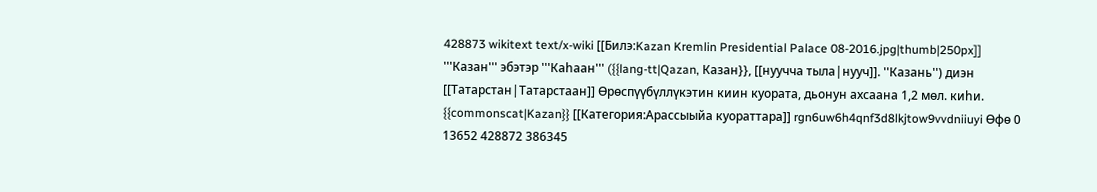428873 wikitext text/x-wiki [[Билэ:Kazan Kremlin Presidential Palace 08-2016.jpg|thumb|250px]] '''Казан''' эбэтэр '''Каһаан''' ({{lang-tt|Qazan, Казан}}, [[нуучча тыла|нууч]]. ''Казань'') диэн [[Татарстан|Татарстаан]] Өрөспүүбүллүкэтин киин куората, дьонун ахсаана 1,2 мөл. киhи. {{commonscat|Kazan}} [[Категория:Арассыыйа куораттара]] rgn6uw6h4qnf3d8lkjtow9vvdniiuyi Өфө 0 13652 428872 386345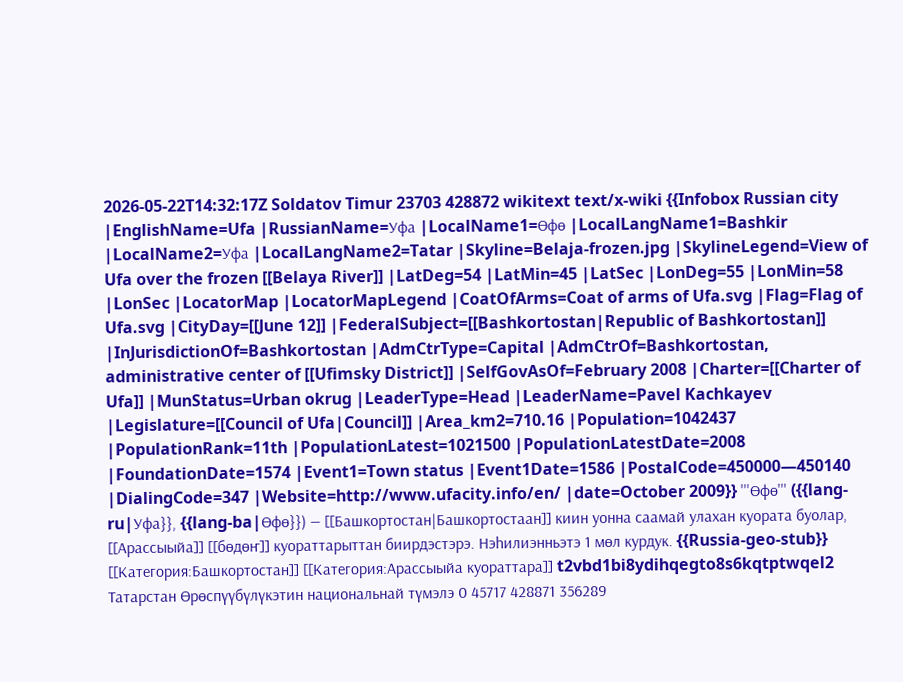2026-05-22T14:32:17Z Soldatov Timur 23703 428872 wikitext text/x-wiki {{Infobox Russian city |EnglishName=Ufa |RussianName=Уфа |LocalName1=Өфө |LocalLangName1=Bashkir |LocalName2=Уфа |LocalLangName2=Tatar |Skyline=Belaja-frozen.jpg |SkylineLegend=View of Ufa over the frozen [[Belaya River]] |LatDeg=54 |LatMin=45 |LatSec |LonDeg=55 |LonMin=58 |LonSec |LocatorMap |LocatorMapLegend |CoatOfArms=Coat of arms of Ufa.svg |Flag=Flag of Ufa.svg |CityDay=[[June 12]] |FederalSubject=[[Bashkortostan|Republic of Bashkortostan]] |InJurisdictionOf=Bashkortostan |AdmCtrType=Capital |AdmCtrOf=Bashkortostan, administrative center of [[Ufimsky District]] |SelfGovAsOf=February 2008 |Charter=[[Charter of Ufa]] |MunStatus=Urban okrug |LeaderType=Head |LeaderName=Pavel Kachkayev |Legislature=[[Council of Ufa|Council]] |Area_km2=710.16 |Population=1042437 |PopulationRank=11th |PopulationLatest=1021500 |PopulationLatestDate=2008 |FoundationDate=1574 |Event1=Town status |Event1Date=1586 |PostalCode=450000—450140 |DialingCode=347 |Website=http://www.ufacity.info/en/ |date=October 2009}} '''Өфө''' ({{lang-ru|Уфа}}, {{lang-ba|Өфө}}) — [[Башкортостан|Башкортостаан]] киин уонна саамай улахан куората буолар, [[Арассыыйа]] [[бөдөҥ]] куораттарыттан биирдэстэрэ. Нэһилиэнньэтэ 1 мөл курдук. {{Russia-geo-stub}} [[Категория:Башкортостан]] [[Категория:Арассыыйа куораттара]] t2vbd1bi8ydihqegto8s6kqtptwqel2 Татарстан Өрөспүүбүлүкэтин национальнай түмэлэ 0 45717 428871 356289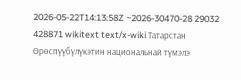2026-05-22T14:13:58Z ~2026-30470-28 29032 428871 wikitext text/x-wiki Татарстан Өрөспүүбүлүкэтин национальнай түмэлэ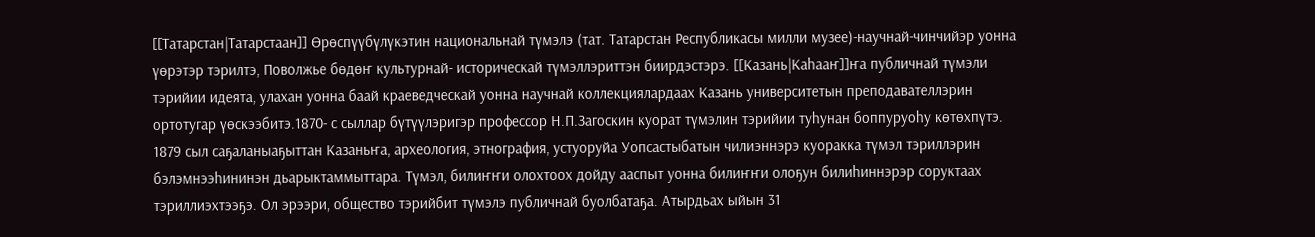[[Татарстан|Татарстаан]] Өрөспүүбүлүкэтин национальнай түмэлэ (тат. Татарстан Республикасы милли музее)-научнай-чинчийэр уонна үөрэтэр тэрилтэ, Поволжье бөдөҥ культурнай- историческай түмэллэриттэн биирдэстэрэ. [[Казань|Каһааҥ]]ҥа публичнай түмэли тэрийии идеята, улахан уонна баай краеведческай уонна научнай коллекциялардаах Казань университетын преподавателлэрин ортотугар үөскээбитэ.1870- с сыллар бүтүүлэригэр профессор Н.П.Загоскин куорат түмэлин тэрийии туһунан боппуруоһу көтөхпүтэ. 1879 сыл саҕаланыаҕыттан Казаньҥа, археология, этнография, устуоруйа Уопсастыбатын чилиэннэрэ куоракка түмэл тэриллэрин бэлэмнээһининэн дьарыктаммыттара. Түмэл, билиҥҥи олохтоох дойду ааспыт уонна билиҥҥи олоҕун билиһиннэрэр соруктаах тэриллиэхтээҕэ. Ол эрээри, общество тэрийбит түмэлэ публичнай буолбатаҕа. Атырдьах ыйын 31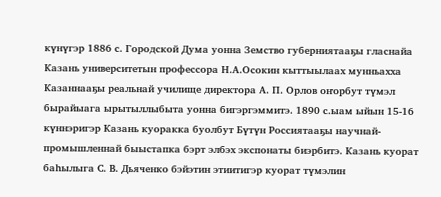күнүгэр 1886 с. Городской Дума уонна Земство губерниятааҕы гласнайа Казань университетын профессора Н.А.Осокин кыттыылаах мунньахха Казаннааҕы реальнай училище директора А. П. Орлов оҥорбут түмэл бырайыага ырытыллыбыта уонна бигэргэммитэ. 1890 с.ыам ыйын 15-16 күннэригэр Казань куоракка буолбут Бүтүн Россиятааҕы научнай- промышленнай быыстапка бэрт элбэх экспонаты биэрбитэ. Казань куорат баһылыга С. В. Дьяченко бэйэтин этиитигэр куорат түмэлин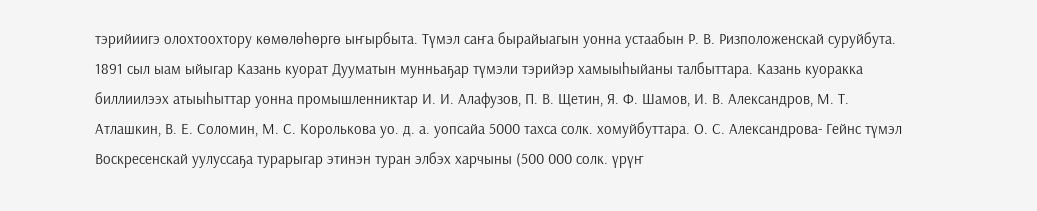тэрийиигэ олохтоохтору көмөлөһөргө ыҥырбыта. Түмэл саҥа бырайыагын уонна устаабын Р. В. Ризположенскай суруйбута. 1891 сыл ыам ыйыгар Казань куорат Дууматын мунньаҕар түмэли тэрийэр хамыыһыйаны талбыттара. Казань куоракка биллиилээх атыыһыттар уонна промышленниктар И. И. Алафузов, П. В. Щетин, Я. Ф. Шамов, И. В. Александров, М. Т. Атлашкин, В. Е. Соломин, М. С. Королькова уо. д. а. уопсайа 5000 тахса солк. хомуйбуттара. О. С. Александрова- Гейнс түмэл Воскресенскай уулуссаҕа турарыгар этинэн туран элбэх харчыны (500 000 солк. үрүҥ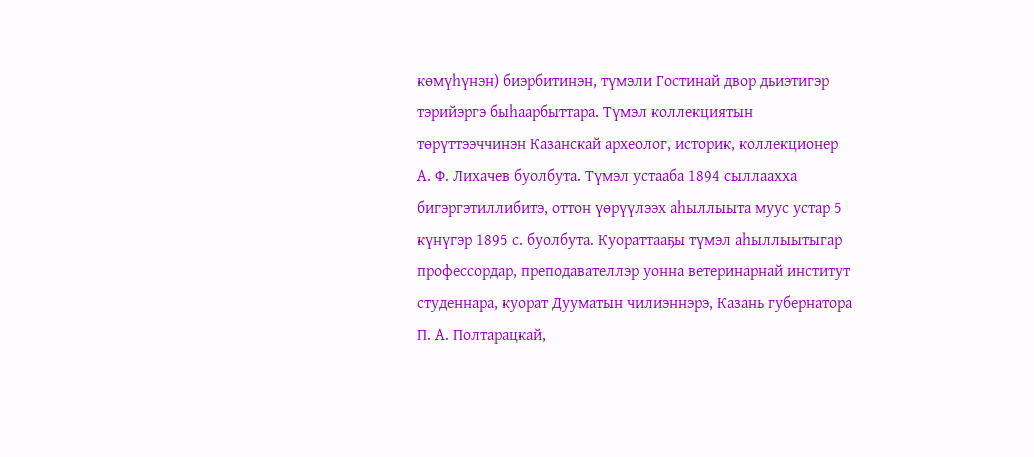көмүһүнэн) биэрбитинэн, түмэли Гостинай двор дьиэтигэр тэрийэргэ быһаарбыттара. Түмэл коллекциятын төрүттээччинэн Казанскай археолог, историк, коллекционер А. Ф. Лихачев буолбута. Түмэл устааба 1894 сыллаахха бигэргэтиллибитэ, оттон үөрүүлээх аһыллыыта муус устар 5 күнүгэр 1895 с. буолбута. Куораттааҕы түмэл аһыллыытыгар профессордар, преподавателлэр уонна ветеринарнай институт студеннара, куорат Дууматын чилиэннэрэ, Казань губернатора П. А. Полтарацкай,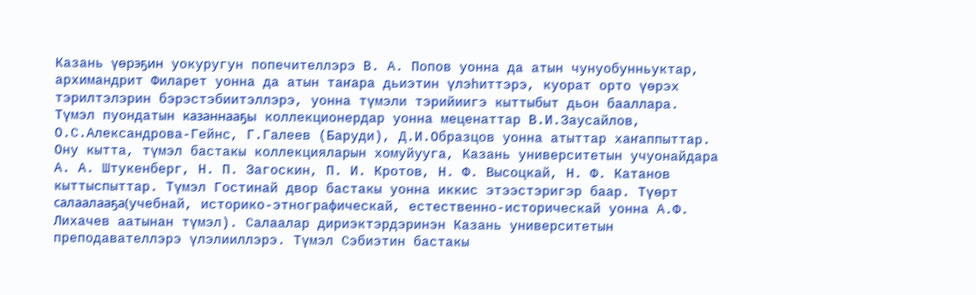Казань үөрэҕин уокуругун попечителлэрэ В. А. Попов уонна да атын чунуобунньуктар, архимандрит Филарет уонна да атын таҥара дьиэтин үлэһиттэрэ, куорат орто үөрэх тэрилтэлэрин бэрэстэбиитэллэрэ, уонна түмэли тэрийиигэ кыттыбыт дьон бааллара. Түмэл пуондатын казаннааҕы коллекционердар уонна меценаттар В.И.Заусайлов, О.С.Александрова-Гейнс, Г.Галеев (Баруди), Д.И.Образцов уонна атыттар хаҥаппыттар. Ону кытта, түмэл бастакы коллекцияларын хомуйууга, Казань университетын учуонайдара А. А. Штукенберг, Н. П. Загоскин, П. И. Кротов, Н. Ф. Высоцкай, Н. Ф. Катанов кыттыспыттар. Түмэл Гостинай двор бастакы уонна иккис этээстэригэр баар. Түөрт салаалааҕа(учебнай, историко-этнографическай, естественно-историческай уонна А.Ф. Лихачев аатынан түмэл). Салаалар дириэктэрдэринэн Казань университетын преподавателлэрэ үлэлииллэрэ. Түмэл Сэбиэтин бастакы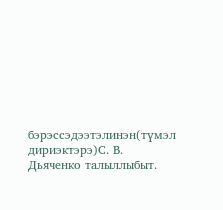бэрэссэдээтэлинэн(түмэл дириэктэрэ)С. В. Дьяченко талыллыбыт.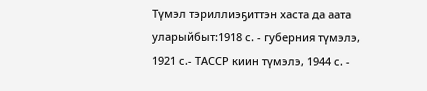Түмэл тэриллиэҕиттэн хаста да аата уларыйбыт:1918 с. - губерния түмэлэ, 1921 с.- ТАССР киин түмэлэ, 1944 с. -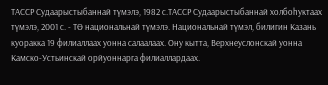ТАССР Судаарыстыбаннай түмэлэ, 1982 с.ТАССР Судаарыстыбаннай холбоһуктаах түмэлэ, 2001 с. - ТӨ национальнай түмэлэ. Национальнай түмэл, билигин Казань куоракка 19 филиаллаах уонна салаалаах. Ону кытта, Верхнеуслонскай уонна Камско-Устьинскай орйуоннарга филиаллардаах.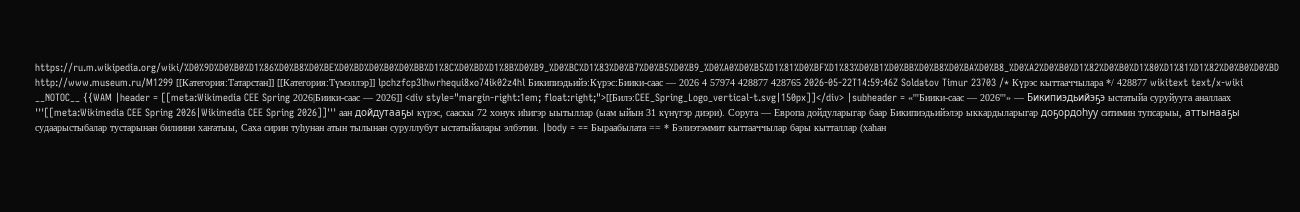https://ru.m.wikipedia.org/wiki/%D0%9D%D0%B0%D1%86%D0%B8%D0%BE%D0%BD%D0%B0%D0%BB%D1%8C%D0%BD%D1%8B%D0%B9_%D0%BC%D1%83%D0%B7%D0%B5%D0%B9_%D0%A0%D0%B5%D1%81%D0%BF%D1%83%D0%B1%D0%BB%D0%B8%D0%BA%D0%B8_%D0%A2%D0%B0%D1%82%D0%B0%D1%80%D1%81%D1%82%D0%B0%D0%BD http://www.museum.ru/M1299 [[Категория:Татарстан]] [[Категория:Түмэллэр]] lpchzfcp3lhwrhequi8xo74ik02z4hl Бикипиэдьийэ:Күрэс:Биики-саас — 2026 4 57974 428877 428765 2026-05-22T14:59:46Z Soldatov Timur 23703 /* Күрэс кыттааччылара */ 428877 wikitext text/x-wiki __NOTOC__ {{WAM |header = [[meta:Wikimedia CEE Spring 2026|Биики-саас — 2026]] <div style="margin-right:1em; float:right;">[[Билэ:CEE_Spring_Logo_vertical-t.svg|150px]]</div> |subheader = «'''Биики-саас — 2026'''» — Бикипиэдьийэҕэ ыстатыйа суруйууга аналлаах '''[[meta:Wikimedia CEE Spring 2026|Wikimedia CEE Spring 2026]]''' аан дойдутааҕы күрэс, сааскы 72 хонук иһигэр ыытыллар (ыам ыйын 31 күнүгэр диэри). Соруга — Европа дойдуларыгар баар Бикипиэдьийэлэр ыккардыларыгар доҕордоһуу ситимин тупсарыы, аттынааҕы судаарыстыбалар тустарынан билиини хаҥатыы, Саха сирин туһунан атын тылынан суруллубут ыстатыйалары элбэтии. |body = == Быраабылата == * Бэлиэтэммит кыттааччылар бары кытталлар (хаһан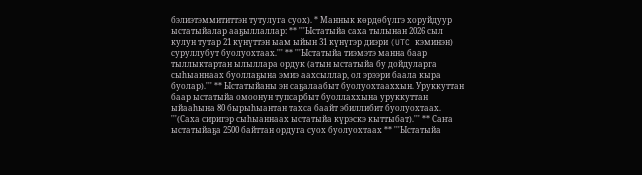бэлиэтэммититтэн тутулуга суох). * Маннык көрдөбүлгэ хоруйдуур ыстатыйалар ааҕыллаллар: ** '''Ыстатыйа саха тылынан 2026 сыл кулун тутар 21 күнүттэн ыам ыйын 31 күнүгэр диэри (UTC кэминэн) суруллубут буолуохтаах.''' ** '''Ыстатыйа тиэмэтэ манна баар тыллыктартан ылыллара ордук (атын ыстатыйа бу дойдуларга сыһыаннаах буоллаҕына эмиэ аахсыллар, ол эрээри баала кыра буолар).''' ** Ыстатыйаны эн саҕалаабыт буолуохтааххын. Уруккуттан баар ыстатыйа омоонун тупсарбыт буоллаххына уруккуттан ыйааһына 80 бырыһыантан тахса баайт эбиллибит буолуохтаах. '''(Саха сиригэр сыһыаннаах ыстатыйа күрэскэ кыттыбат).''' ** Саҥа ыстатыйаҕа 2500 байттан ордуга суох буолуохтаах ** '''Ыстатыйа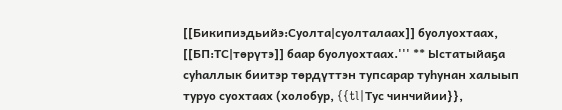[[Бикипиэдьийэ:Суолта|суолталаах]] буолуохтаах, [[БП:ТС|төрүтэ]] баар буолуохтаах.''' ** Ыстатыйаҕа суһаллык биитэр төрдүттэн тупсарар туһунан халыып туруо суохтаах (холобур, {{tl|Тус чинчийии}},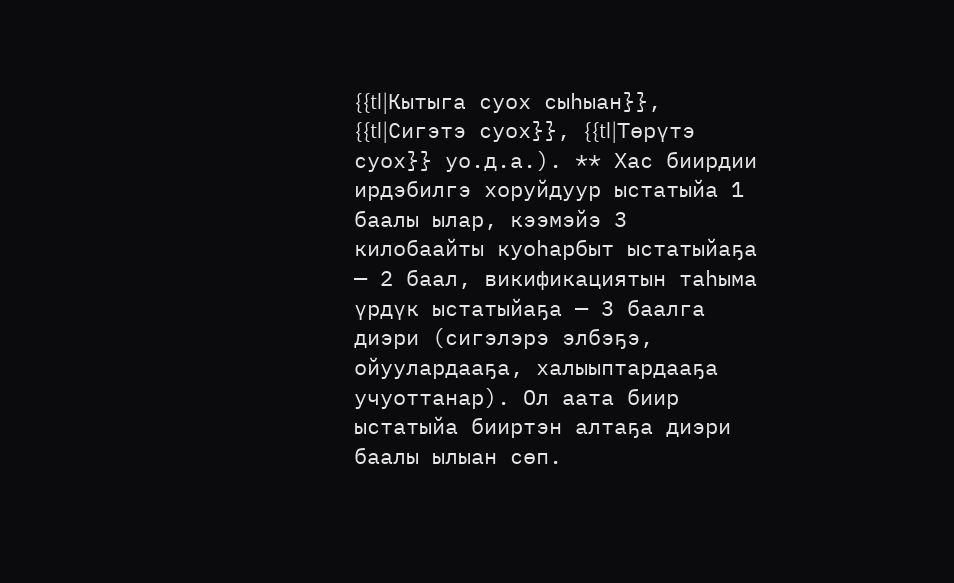{{tl|Кытыга суох сыһыан}}, {{tl|Сигэтэ суох}}, {{tl|Төрүтэ суох}} уо.д.а.). ** Хас биирдии ирдэбилгэ хоруйдуур ыстатыйа 1 баалы ылар, кээмэйэ 3 килобаайты куоһарбыт ыстатыйаҕа — 2 баал, викификациятын таһыма үрдүк ыстатыйаҕа — 3 баалга диэри (сигэлэрэ элбэҕэ, ойуулардааҕа, халыыптардааҕа учуоттанар). Ол аата биир ыстатыйа бииртэн алтаҕа диэри баалы ылыан сөп.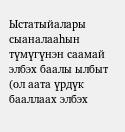Ыстатыйалары сыаналааһын түмүгүнэн саамай элбэх баалы ылбыт (ол аата үрдүк бааллаах элбэх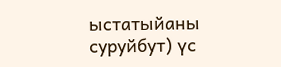ыстатыйаны суруйбут) үс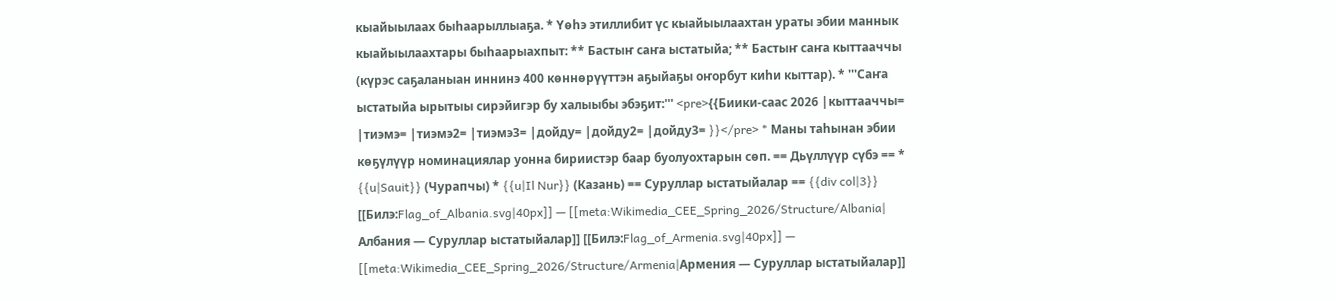кыайыылаах быһаарыллыаҕа. * Үөһэ этиллибит үс кыайыылаахтан ураты эбии маннык кыайыылаахтары быһаарыахпыт: ** Бастыҥ саҥа ыстатыйа; ** Бастыҥ саҥа кыттааччы (күрэс саҕаланыан иннинэ 400 көннөрүүттэн аҕыйаҕы оҥорбут киһи кыттар). * '''Саҥа ыстатыйа ырытыы сирэйигэр бу халыыбы эбэҕит:''' <pre>{{Биики-саас 2026 |кыттааччы= |тиэмэ= |тиэмэ2= |тиэмэ3= |дойду= |дойду2= |дойду3= }}</pre> * Маны таһынан эбии көҕүлүүр номинациялар уонна бириистэр баар буолуохтарын сөп. == Дьүллүүр сүбэ == * {{u|Sauit}} (Чурапчы) * {{u|Il Nur}} (Казань) == Суруллар ыстатыйалар == {{div col|3}} [[Билэ:Flag_of_Albania.svg|40px]] — [[meta:Wikimedia_CEE_Spring_2026/Structure/Albania| Албания — Суруллар ыстатыйалар]] [[Билэ:Flag_of_Armenia.svg|40px]] — [[meta:Wikimedia_CEE_Spring_2026/Structure/Armenia|Армения — Суруллар ыстатыйалар]]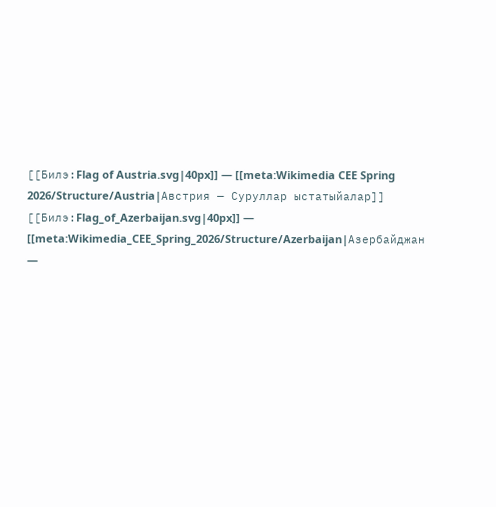[[Билэ:Flag of Austria.svg|40px]] — [[meta:Wikimedia CEE Spring 2026/Structure/Austria|Австрия — Суруллар ыстатыйалар]] [[Билэ:Flag_of_Azerbaijan.svg|40px]] — [[meta:Wikimedia_CEE_Spring_2026/Structure/Azerbaijan|Азербайджан —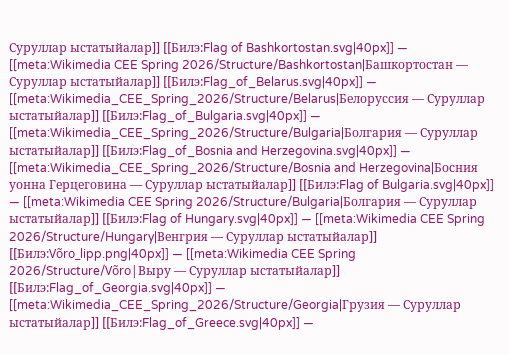Суруллар ыстатыйалар]] [[Билэ:Flag of Bashkortostan.svg|40px]] — [[meta:Wikimedia CEE Spring 2026/Structure/Bashkortostan|Башкортостан — Суруллар ыстатыйалар]] [[Билэ:Flag_of_Belarus.svg|40px]] — [[meta:Wikimedia_CEE_Spring_2026/Structure/Belarus|Белоруссия — Суруллар ыстатыйалар]] [[Билэ:Flag_of_Bulgaria.svg|40px]] — [[meta:Wikimedia_CEE_Spring_2026/Structure/Bulgaria|Болгария — Суруллар ыстатыйалар]] [[Билэ:Flag_of_Bosnia and Herzegovina.svg|40px]] — [[meta:Wikimedia_CEE_Spring_2026/Structure/Bosnia and Herzegovina|Босния уонна Герцеговина — Суруллар ыстатыйалар]] [[Билэ:Flag of Bulgaria.svg|40px]] — [[meta:Wikimedia CEE Spring 2026/Structure/Bulgaria|Болгария — Суруллар ыстатыйалар]] [[Билэ:Flag of Hungary.svg|40px]] — [[meta:Wikimedia CEE Spring 2026/Structure/Hungary|Венгрия — Суруллар ыстатыйалар]] [[Билэ:Võro_lipp.png|40px]] — [[meta:Wikimedia CEE Spring 2026/Structure/Võro|Выру — Суруллар ыстатыйалар]] [[Билэ:Flag_of_Georgia.svg|40px]] — [[meta:Wikimedia_CEE_Spring_2026/Structure/Georgia|Грузия — Суруллар ыстатыйалар]] [[Билэ:Flag_of_Greece.svg|40px]] —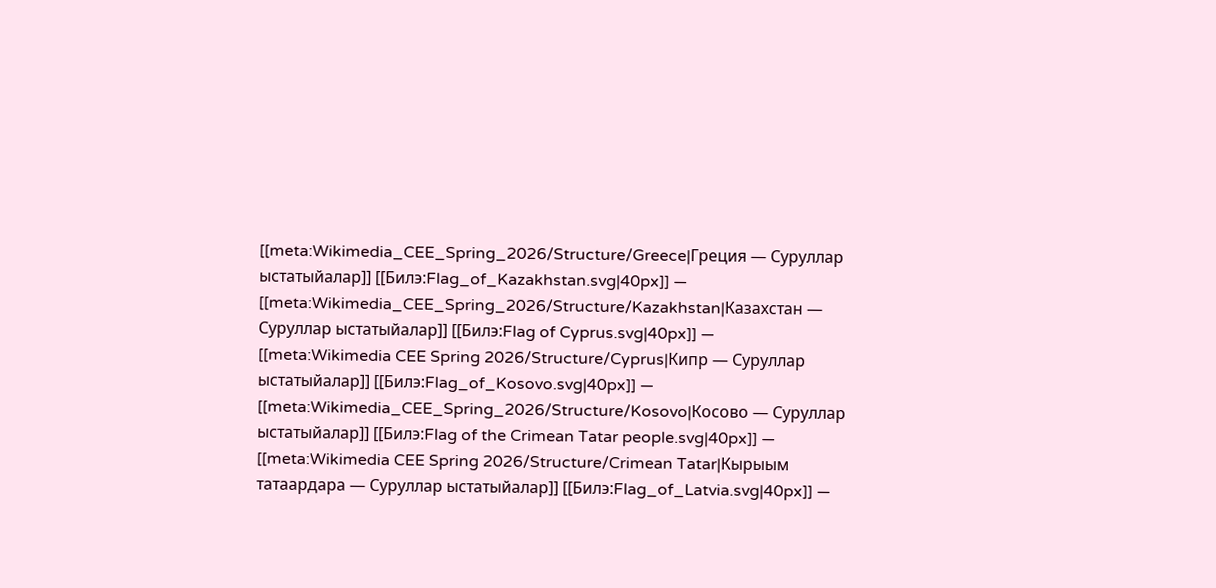[[meta:Wikimedia_CEE_Spring_2026/Structure/Greece|Греция — Суруллар ыстатыйалар]] [[Билэ:Flag_of_Kazakhstan.svg|40px]] — [[meta:Wikimedia_CEE_Spring_2026/Structure/Kazakhstan|Казахстан — Суруллар ыстатыйалар]] [[Билэ:Flag of Cyprus.svg|40px]] — [[meta:Wikimedia CEE Spring 2026/Structure/Cyprus|Кипр — Суруллар ыстатыйалар]] [[Билэ:Flag_of_Kosovo.svg|40px]] — [[meta:Wikimedia_CEE_Spring_2026/Structure/Kosovo|Косово — Суруллар ыстатыйалар]] [[Билэ:Flag of the Crimean Tatar people.svg|40px]] — [[meta:Wikimedia CEE Spring 2026/Structure/Crimean Tatar|Кырыым татаардара — Суруллар ыстатыйалар]] [[Билэ:Flag_of_Latvia.svg|40px]] —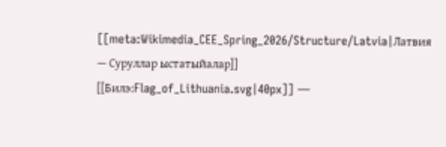[[meta:Wikimedia_CEE_Spring_2026/Structure/Latvia|Латвия — Суруллар ыстатыйалар]] [[Билэ:Flag_of_Lithuania.svg|40px]] —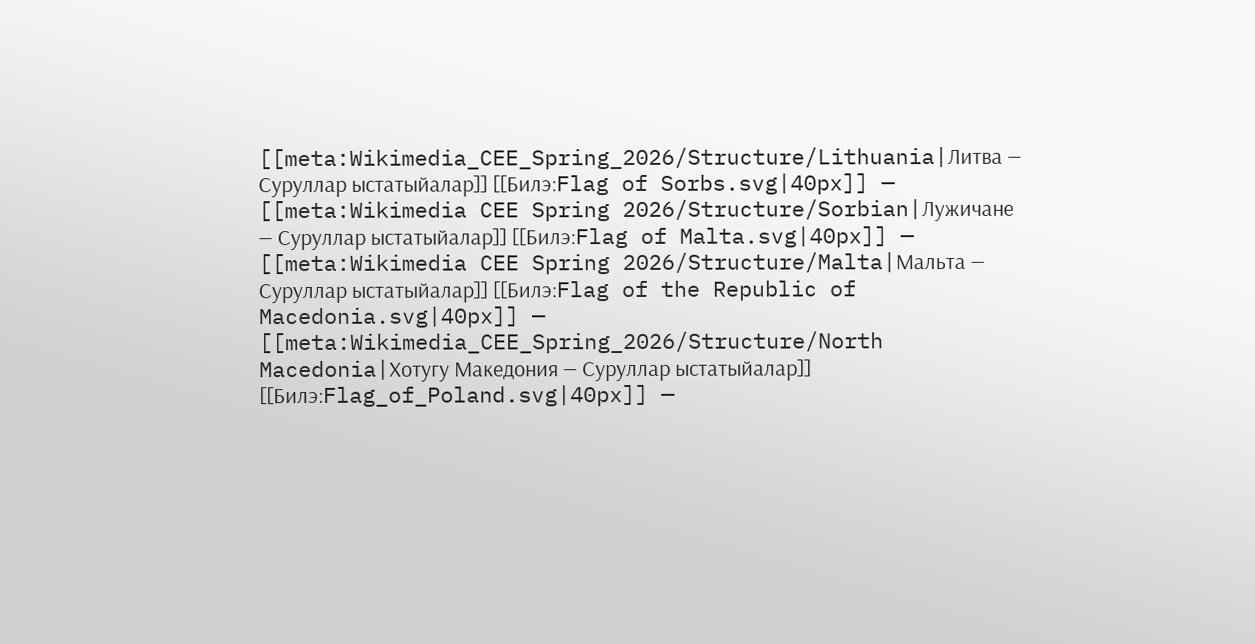[[meta:Wikimedia_CEE_Spring_2026/Structure/Lithuania|Литва — Суруллар ыстатыйалар]] [[Билэ:Flag of Sorbs.svg|40px]] — [[meta:Wikimedia CEE Spring 2026/Structure/Sorbian|Лужичане — Суруллар ыстатыйалар]] [[Билэ:Flag of Malta.svg|40px]] — [[meta:Wikimedia CEE Spring 2026/Structure/Malta|Мальта — Суруллар ыстатыйалар]] [[Билэ:Flag of the Republic of Macedonia.svg|40px]] — [[meta:Wikimedia_CEE_Spring_2026/Structure/North Macedonia|Хотугу Македония — Суруллар ыстатыйалар]] [[Билэ:Flag_of_Poland.svg|40px]] —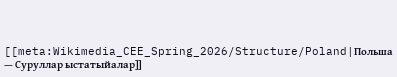[[meta:Wikimedia_CEE_Spring_2026/Structure/Poland|Польша — Суруллар ыстатыйалар]]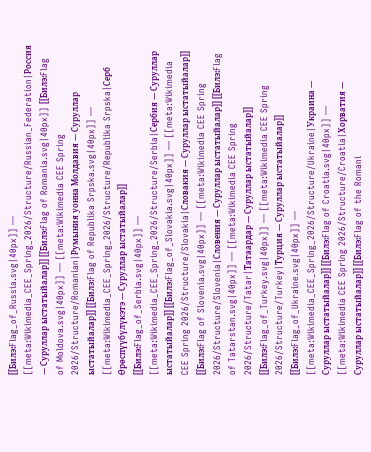[[Билэ:Flag_of_Russia.svg|40px]] — [[meta:Wikimedia_CEE_Spring_2026/Structure/Russian_Federation|Россия — Суруллар ыстатыйалар]] [[Билэ:Flag of Romania.svg|40px]] [[Билэ:Flag of Moldova.svg|40px]] — [[meta:Wikimedia CEE Spring 2026/Structure/Romanian|Румыния уонна Молдавия — Суруллар ыстатыйалар]] [[Билэ:Flag of Republika Srpska.svg|40px]] — [[meta:Wikimedia_CEE_Spring_2026/Structure/Republika Srpska|Серб Өрөспүүбүлүкэтэ — Суруллар ыстатыйалар]] [[Билэ:Flag_of_Serbia.svg|40px]] — [[meta:Wikimedia_CEE_Spring_2026/Structure/Serbia|Сербия — Суруллар ыстатыйалар]] [[Билэ:Flag_of_Slovakia.svg|40px]] — [[meta:Wikimedia CEE Spring 2026/Structure/Slovakia|Словакия — Суруллар ыстатыйалар]] [[Билэ:Flag of Slovenia.svg|40px]] — [[meta:Wikimedia CEE Spring 2026/Structure/Slovenia|Словения — Суруллар ыстатыйалар]] [[Билэ:Flag of Tatarstan.svg|40px]] — [[meta:Wikimedia CEE Spring 2026/Structure/Tatar|Татаардар — Суруллар ыстатыйалар]] [[Билэ:Flag_of_Turkey.svg|40px]] — [[meta:Wikimedia CEE Spring 2026/Structure/Turkey|Турция — Суруллар ыстатыйалар]] [[Билэ:Flag_of_Ukraine.svg|40px]] — [[meta:Wikimedia_CEE_Spring_2026/Structure/Ukraine|Украина — Суруллар ыстатыйалар]] [[Билэ:Flag of Croatia.svg|40px]] — [[meta:Wikimedia CEE Spring 2026/Structure/Croatia|Хорватия — Суруллар ыстатыйалар]] [[Билэ:Flag of the Romani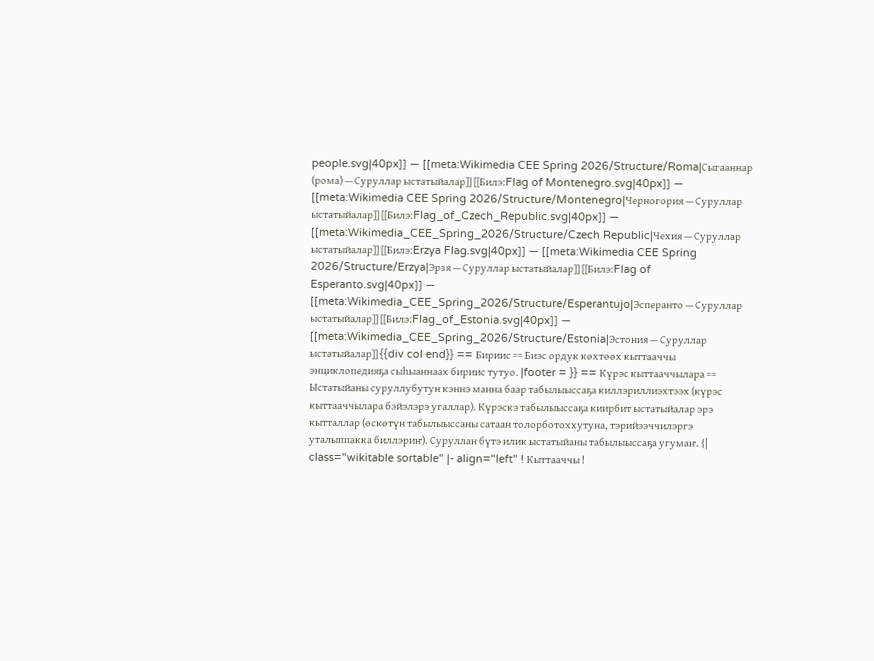people.svg|40px]] — [[meta:Wikimedia CEE Spring 2026/Structure/Roma|Сыгааннар (рома) — Суруллар ыстатыйалар]] [[Билэ:Flag of Montenegro.svg|40px]] — [[meta:Wikimedia CEE Spring 2026/Structure/Montenegro|Черногория — Суруллар ыстатыйалар]] [[Билэ:Flag_of_Czech_Republic.svg|40px]] — [[meta:Wikimedia_CEE_Spring_2026/Structure/Czech Republic|Чехия — Суруллар ыстатыйалар]] [[Билэ:Erzya Flag.svg|40px]] — [[meta:Wikimedia CEE Spring 2026/Structure/Erzya|Эрзя — Суруллар ыстатыйалар]] [[Билэ:Flag of Esperanto.svg|40px]] — [[meta:Wikimedia_CEE_Spring_2026/Structure/Esperantujo|Эсперанто — Суруллар ыстатыйалар]] [[Билэ:Flag_of_Estonia.svg|40px]] — [[meta:Wikimedia_CEE_Spring_2026/Structure/Estonia|Эстония — Суруллар ыстатыйалар]] {{div col end}} == Бириис == Биэс ордук көхтөөх кыттааччы энциклопедияҕа сыһыаннаах бириис тутуо. |footer = }} == Күрэс кыттааччылара == Ыстатыйаны суруллубутун кэннэ манна баар табылыыссаҕа киллэриллиэхтээх (күрэс кыттааччылара бэйэлэрэ угаллар). Күрэскэ табылыыссаҕа киирбит ыстатыйалар эрэ кытталлар (өскөтүн табылыыссаны сатаан толорботоххутуна, тэрийээччилэргэ уталыппакка биллэриҥ). Суруллан бүтэ илик ыстатыйаны табылыыссаҕа угумаҥ. {| class="wikitable sortable" |- align="left" ! Кыттааччы !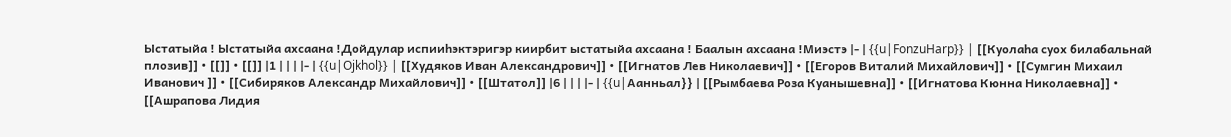Ыстатыйа ! Ыстатыйа ахсаана !Дойдулар испииһэктэригэр киирбит ыстатыйа ахсаана ! Баалын ахсаана !Миэстэ |- | {{u|FonzuHarp}} | [[Куолаһа суох билабальнай плозив]] • [[]] • [[]] |1 | | | |- | {{u|Ojkhol}} | [[Худяков Иван Александрович]] • [[Игнатов Лев Николаевич]] • [[Егоров Виталий Михайлович]] • [[Сумгин Михаил Иванович ]] • [[Сибиряков Александр Михайлович]] • [[Штатол]] |6 | | | |- | {{u|Аанньал}} | [[Рымбаева Роза Куанышевна]] • [[Игнатова Кюнна Николаевна]] • [[Ашрапова Лидия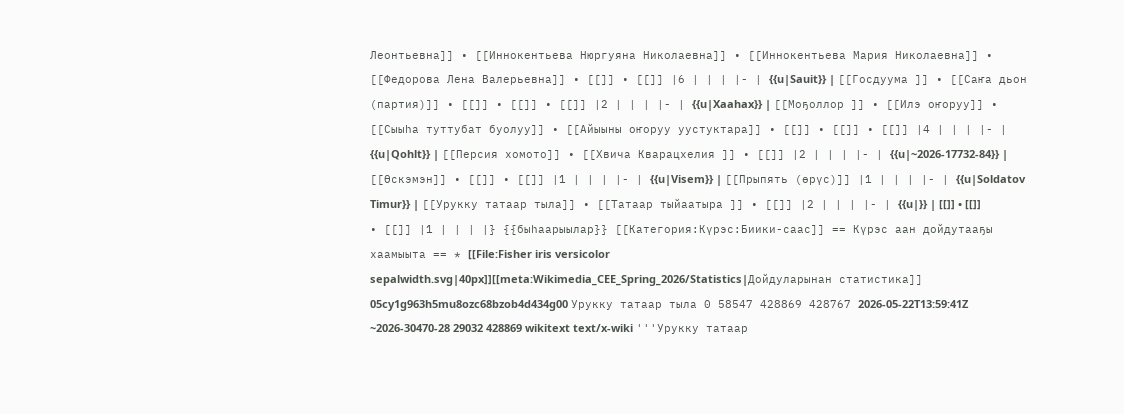Леонтьевна]] • [[Иннокентьева Нюргуяна Николаевна]] • [[Иннокентьева Мария Николаевна]] • [[Федорова Лена Валерьевна]] • [[]] • [[]] |6 | | | |- | {{u|Sauit}} | [[Госдуума ]] • [[Саҥа дьон (партия)]] • [[]] • [[]] • [[]] |2 | | | |- | {{u|Xaahax}} | [[Моҕоллор ]] • [[Илэ оҥоруу]] • [[Сыыһа туттубат буолуу]] • [[Айыыны оҥоруу уустуктара]] • [[]] • [[]] • [[]] |4 | | | |- | {{u|Qohlt}} | [[Персия хомото]] • [[Хвича Кварацхелия ]] • [[]] |2 | | | |- | {{u|~2026-17732-84}} | [[Өскэмэн]] • [[]] • [[]] |1 | | | |- | {{u|Visem}} | [[Прыпять (өрүс)]] |1 | | | |- | {{u|Soldatov Timur}} | [[Урукку татаар тыла]] • [[Татаар тыйаатыра ]] • [[]] |2 | | | |- | {{u|}} | [[]] • [[]] • [[]] |1 | | | |} {{быһаарыылар}} [[Категория:Күрэс:Биики-саас]] == Күрэс аан дойдутааҕы хаамыыта == * [[File:Fisher iris versicolor sepalwidth.svg|40px]][[meta:Wikimedia_CEE_Spring_2026/Statistics|Дойдуларынан статистика]] 05cy1g963h5mu8ozc68bzob4d434g00 Урукку татаар тыла 0 58547 428869 428767 2026-05-22T13:59:41Z ~2026-30470-28 29032 428869 wikitext text/x-wiki '''Урукку татаар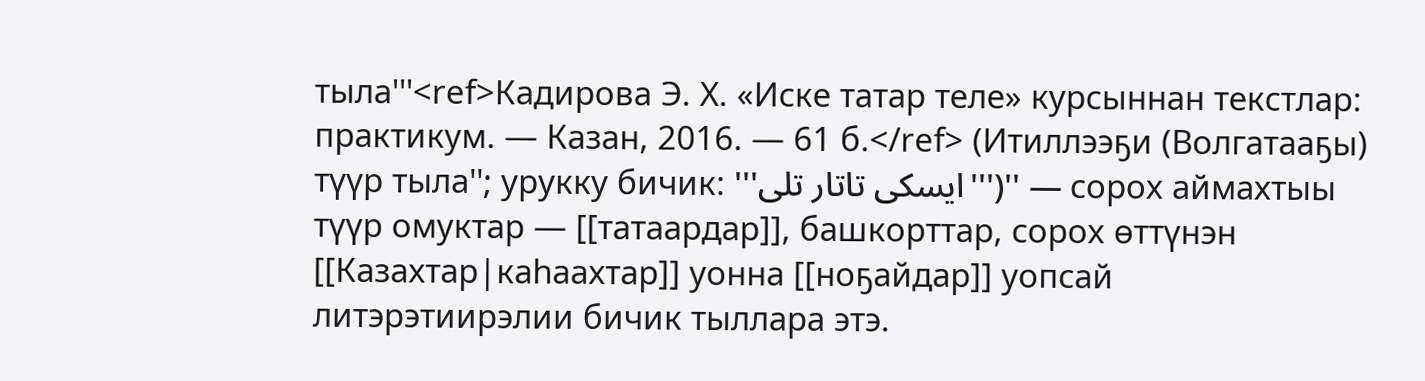тыла'''<ref>Кадирова Э. Х. «Иске татар теле» курсыннан текстлар: практикум. — Казан, 2016. — 61 б.</ref> (Итиллээҕи (Волгатааҕы) түүр тыла''; урукку бичик: '''ايسكى تاتار تلى''')'' — сорох аймахтыы түүр омуктар — [[татаардар]], башкорттар, сорох өттүнэн [[Казахтар|каһаахтар]] уонна [[ноҕайдар]] уопсай литэрэтиирэлии бичик тыллара этэ.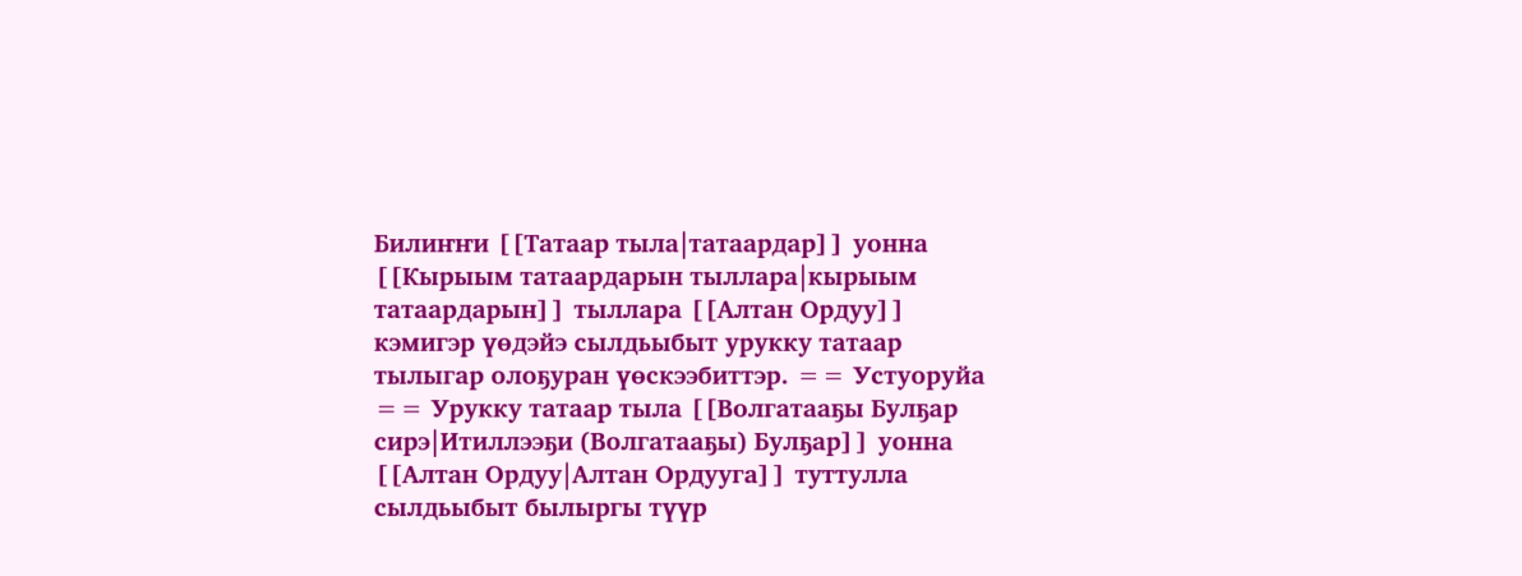Билиҥҥи [[Татаар тыла|татаардар]] уонна [[Кырыым татаардарын тыллара|кырыым татаардарын]] тыллара [[Алтан Ордуу]] кэмигэр үөдэйэ сылдьыбыт урукку татаар тылыгар олоҕуран үөскээбиттэр. == Устуоруйа == Урукку татаар тыла [[Волгатааҕы Булҕар сирэ|Итиллээҕи (Волгатааҕы) Булҕар]] уонна [[Алтан Ордуу|Алтан Ордууга]] туттулла сылдьыбыт былыргы түүр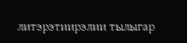литэрэтиирэлии тылыгар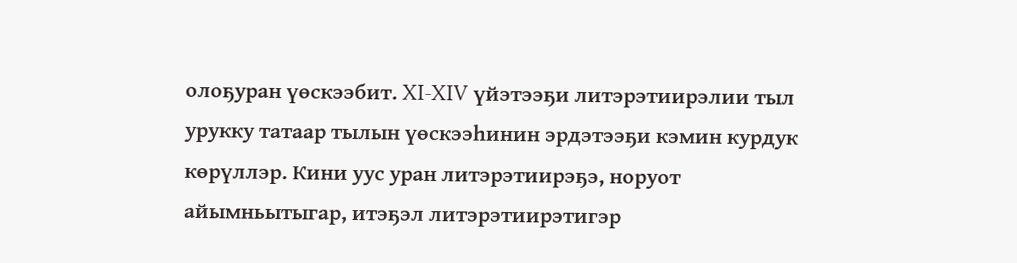олоҕуран үөскээбит. XI-XIV үйэтээҕи литэрэтиирэлии тыл урукку татаар тылын үөскээһинин эрдэтээҕи кэмин курдук көрүллэр. Кини уус уран литэрэтиирэҕэ, норуот айымньытыгар, итэҕэл литэрэтиирэтигэр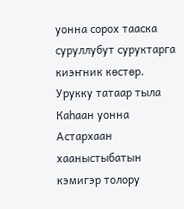уонна сорох тааска суруллубут суруктарга киэҥник көстөр. Урукку татаар тыла Каһаан уонна Астархаан хааныстыбатын кэмигэр толору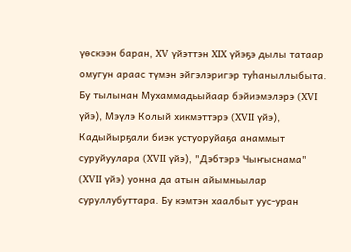үөскээн баран, XV үйэттэн XIX үйэҕэ дылы татаар омугун араас түмэн эйгэлэригэр туһаныллыбыта. Бу тылынан Мухаммадьыйаар бэйиэмэлэрэ (XVI үйэ), Мэүлэ Колый хикмэттэрэ (XVII үйэ), Кадыйырҕали биэк устуоруйаҕа анаммыт суруйуулара (XVII үйэ), "Дэбтэрэ Чыҥыснама" (XVII үйэ) уонна да атын айымньылар суруллубуттара. Бу кэмтэн хаалбыт уус-уран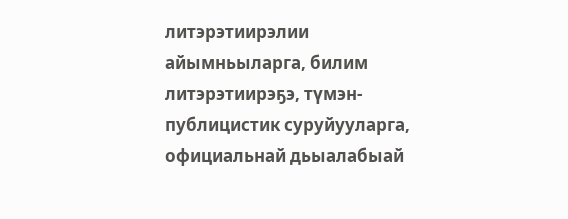литэрэтиирэлии айымньыларга, билим литэрэтиирэҕэ, түмэн-публицистик суруйууларга, официальнай дьыалабыай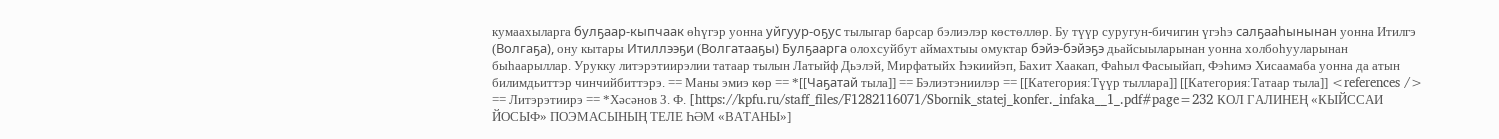кумаахыларга булҕаар-кыпчаак өһүгэр уонна уйгуур-оҕус тылыгар барсар бэлиэлэр көстөллөр. Бу түүр суругун-бичигин үгэһэ салҕааһынынан уонна Итилгэ (Волгаҕа), ону кытары Итиллээҕи (Волгатааҕы) Булҕаарга олохсуйбут аймахтыы омуктар бэйэ-бэйэҕэ дьайсыыларынан уонна холбоһууларынан быһаарыллар. Урукку литэрэтиирэлии татаар тылын Латыйф Дьэлэй, Мирфатыйх Һэкиийэп, Бахит Хаакап, Фаһыл Фасыыйап, Фэһимэ Хисаамаба уонна да атын билимдьиттэр чинчийбиттэрэ. == Маны эмиэ көр == *[[Чаҕатай тыла]] == Бэлиэтэниилэр == [[Категория:Түүр тыллара]] [[Категория:Татаар тыла]] <references /> == Литэрэтиирэ == *Хәсәнов З. Ф. [https://kpfu.ru/staff_files/F1282116071/Sbornik_statej_konfer._infaka__1_.pdf#page=232 КОЛ ГАЛИНЕҢ «КЫЙССАИ ЙОСЫФ» ПОЭМАСЫНЫҢ ТЕЛЕ ҺӘМ «ВАТАНЫ»]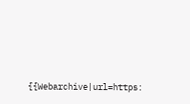{{Webarchive|url=https: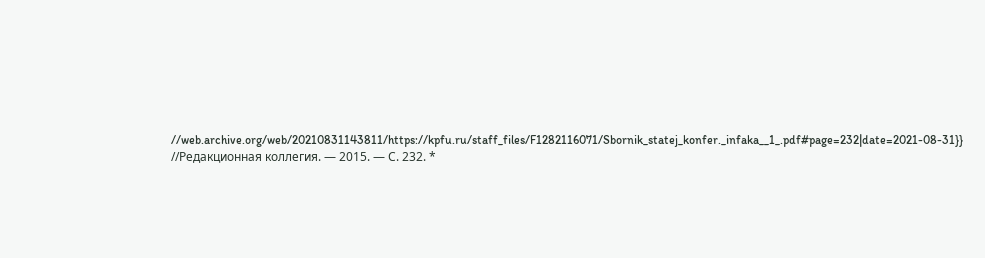//web.archive.org/web/20210831143811/https://kpfu.ru/staff_files/F1282116071/Sbornik_statej_konfer._infaka__1_.pdf#page=232|date=2021-08-31}} //Редакционная коллегия. — 2015. — С. 232. *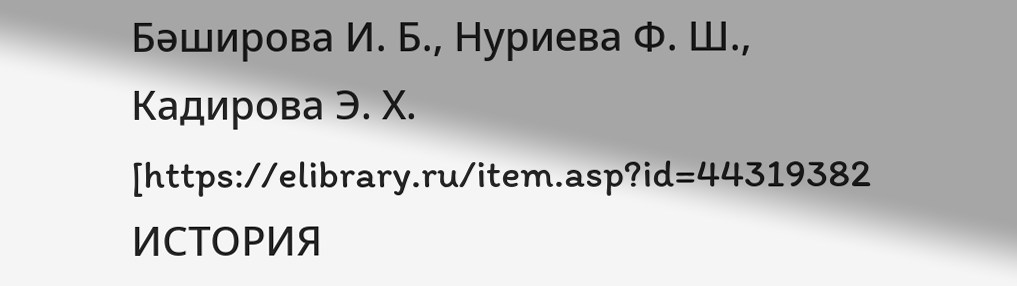Бәширова И. Б., Нуриева Ф. Ш., Кадирова Э. Х. [https://elibrary.ru/item.asp?id=44319382 ИСТОРИЯ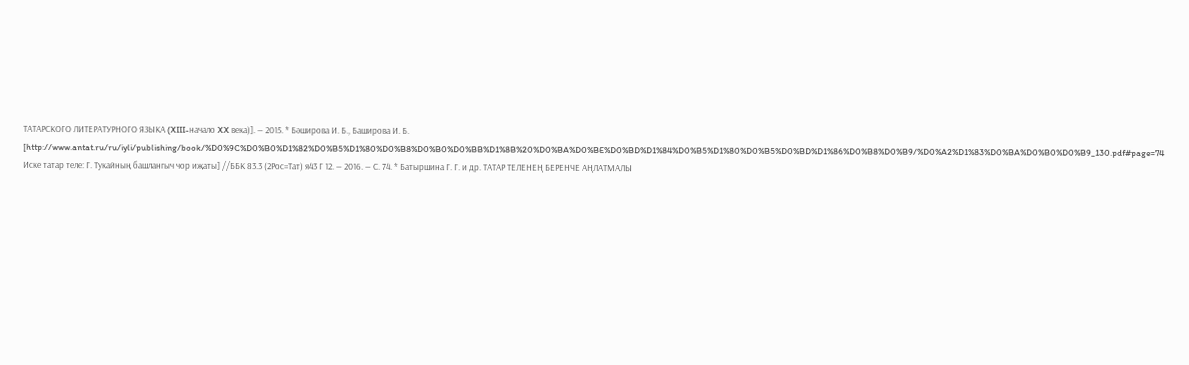ТАТАРСКОГО ЛИТЕРАТУРНОГО ЯЗЫКА (XIII-начало XX века)]. — 2015. * Бәширова И. Б., Баширова И. Б. [http://www.antat.ru/ru/iyli/publishing/book/%D0%9C%D0%B0%D1%82%D0%B5%D1%80%D0%B8%D0%B0%D0%BB%D1%8B%20%D0%BA%D0%BE%D0%BD%D1%84%D0%B5%D1%80%D0%B5%D0%BD%D1%86%D0%B8%D0%B9/%D0%A2%D1%83%D0%BA%D0%B0%D0%B9_130.pdf#page=74 Иске татар теле: Г. Тукайның башлангыч чор иҗаты] //ББК 83.3 (2Рос=Тат) я43 Г 12. — 2016. — С. 74. * Батыршина Г. Г. и др. ТАТАР ТЕЛЕНЕҢ БЕРЕНЧЕ АҢЛАТМАЛЫ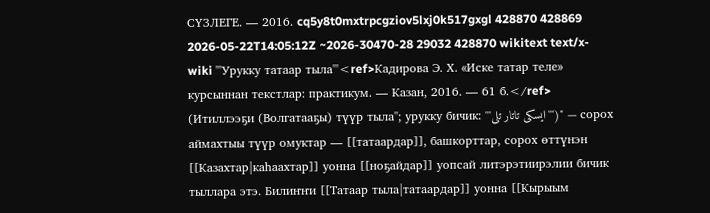СҮЗЛЕГЕ. — 2016. cq5y8t0mxtrpcgziov5lxj0k517gxgl 428870 428869 2026-05-22T14:05:12Z ~2026-30470-28 29032 428870 wikitext text/x-wiki '''Урукку татаар тыла'''<ref>Кадирова Э. Х. «Иске татар теле» курсыннан текстлар: практикум. — Казан, 2016. — 61 б.</ref> (Итиллээҕи (Волгатааҕы) түүр тыла''; урукку бичик: '''ايسكى تاتار تلى''')'' — сорох аймахтыы түүр омуктар — [[татаардар]], башкорттар, сорох өттүнэн [[Казахтар|каһаахтар]] уонна [[ноҕайдар]] уопсай литэрэтиирэлии бичик тыллара этэ. Билиҥҥи [[Татаар тыла|татаардар]] уонна [[Кырыым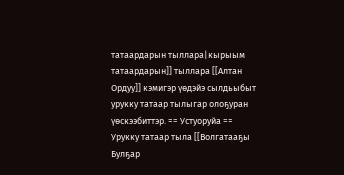татаардарын тыллара|кырыым татаардарын]] тыллара [[Алтан Ордуу]] кэмигэр үөдэйэ сылдьыбыт урукку татаар тылыгар олоҕуран үөскээбиттэр. == Устуоруйа == Урукку татаар тыла [[Волгатааҕы Булҕар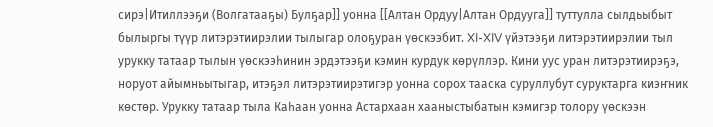сирэ|Итиллээҕи (Волгатааҕы) Булҕар]] уонна [[Алтан Ордуу|Алтан Ордууга]] туттулла сылдьыбыт былыргы түүр литэрэтиирэлии тылыгар олоҕуран үөскээбит. XI-XIV үйэтээҕи литэрэтиирэлии тыл урукку татаар тылын үөскээһинин эрдэтээҕи кэмин курдук көрүллэр. Кини уус уран литэрэтиирэҕэ, норуот айымньытыгар, итэҕэл литэрэтиирэтигэр уонна сорох тааска суруллубут суруктарга киэҥник көстөр. Урукку татаар тыла Каһаан уонна Астархаан хааныстыбатын кэмигэр толору үөскээн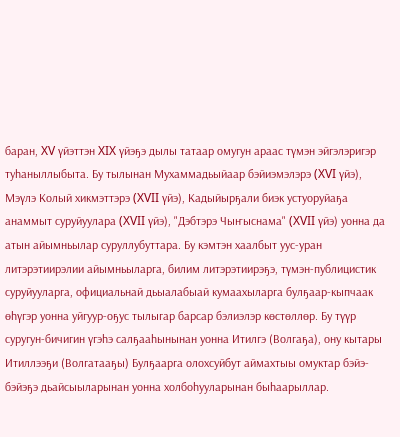баран, XV үйэттэн XIX үйэҕэ дылы татаар омугун араас түмэн эйгэлэригэр туһаныллыбыта. Бу тылынан Мухаммадьыйаар бэйиэмэлэрэ (XVI үйэ), Мэүлэ Колый хикмэттэрэ (XVII үйэ), Кадыйырҕали биэк устуоруйаҕа анаммыт суруйуулара (XVII үйэ), "Дэбтэрэ Чыҥыснама" (XVII үйэ) уонна да атын айымньылар суруллубуттара. Бу кэмтэн хаалбыт уус-уран литэрэтиирэлии айымньыларга, билим литэрэтиирэҕэ, түмэн-публицистик суруйууларга, официальнай дьыалабыай кумаахыларга булҕаар-кыпчаак өһүгэр уонна уйгуур-оҕус тылыгар барсар бэлиэлэр көстөллөр. Бу түүр суругун-бичигин үгэһэ салҕааһынынан уонна Итилгэ (Волгаҕа), ону кытары Итиллээҕи (Волгатааҕы) Булҕаарга олохсуйбут аймахтыы омуктар бэйэ-бэйэҕэ дьайсыыларынан уонна холбоһууларынан быһаарыллар.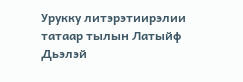Урукку литэрэтиирэлии татаар тылын Латыйф Дьэлэй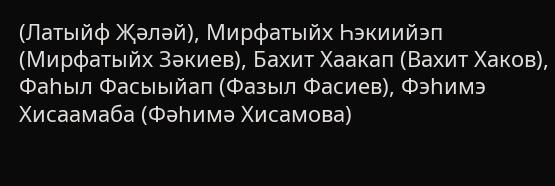(Латыйф Җәләй), Мирфатыйх Һэкиийэп (Мирфатыйх Зәкиев), Бахит Хаакап (Вахит Хаков), Фаһыл Фасыыйап (Фазыл Фасиев), Фэһимэ Хисаамаба (Фәһимә Хисамова)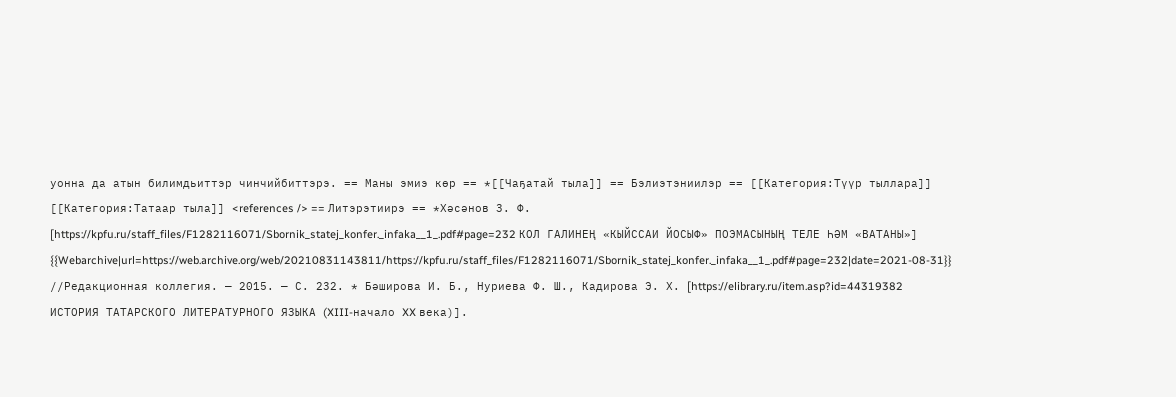уонна да атын билимдьиттэр чинчийбиттэрэ. == Маны эмиэ көр == *[[Чаҕатай тыла]] == Бэлиэтэниилэр == [[Категория:Түүр тыллара]] [[Категория:Татаар тыла]] <references /> == Литэрэтиирэ == *Хәсәнов З. Ф. [https://kpfu.ru/staff_files/F1282116071/Sbornik_statej_konfer._infaka__1_.pdf#page=232 КОЛ ГАЛИНЕҢ «КЫЙССАИ ЙОСЫФ» ПОЭМАСЫНЫҢ ТЕЛЕ ҺӘМ «ВАТАНЫ»] {{Webarchive|url=https://web.archive.org/web/20210831143811/https://kpfu.ru/staff_files/F1282116071/Sbornik_statej_konfer._infaka__1_.pdf#page=232|date=2021-08-31}} //Редакционная коллегия. — 2015. — С. 232. * Бәширова И. Б., Нуриева Ф. Ш., Кадирова Э. Х. [https://elibrary.ru/item.asp?id=44319382 ИСТОРИЯ ТАТАРСКОГО ЛИТЕРАТУРНОГО ЯЗЫКА (XIII-начало XX века)].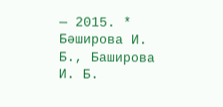— 2015. * Бәширова И. Б., Баширова И. Б.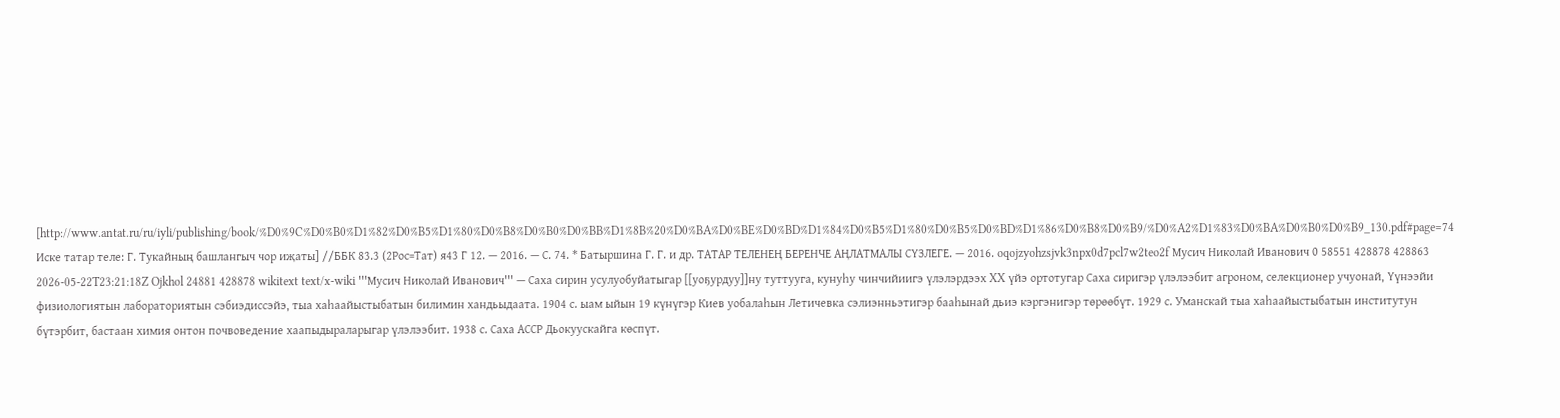[http://www.antat.ru/ru/iyli/publishing/book/%D0%9C%D0%B0%D1%82%D0%B5%D1%80%D0%B8%D0%B0%D0%BB%D1%8B%20%D0%BA%D0%BE%D0%BD%D1%84%D0%B5%D1%80%D0%B5%D0%BD%D1%86%D0%B8%D0%B9/%D0%A2%D1%83%D0%BA%D0%B0%D0%B9_130.pdf#page=74 Иске татар теле: Г. Тукайның башлангыч чор иҗаты] //ББК 83.3 (2Рос=Тат) я43 Г 12. — 2016. — С. 74. * Батыршина Г. Г. и др. ТАТАР ТЕЛЕНЕҢ БЕРЕНЧЕ АҢЛАТМАЛЫ СҮЗЛЕГЕ. — 2016. oqojzyohzsjvk3npx0d7pcl7w2teo2f Мусич Николай Иванович 0 58551 428878 428863 2026-05-22T23:21:18Z Ojkhol 24881 428878 wikitext text/x-wiki '''Мусич Николай Иванович''' — Саха сирин усулуобуйатыгар [[уоҕурдуу]]ну туттууга, кунуһу чинчийиигэ үлэлэрдээх XX үйэ ортотугар Саха сиригэр үлэлээбит агроном, селекционер учуонай, Үүнээйи физиологиятын лабораториятын сэбиэдиссэйэ, тыа хаһаайыстыбатын билимин хандьыдаата. 1904 с. ыам ыйын 19 күнүгэр Киев уобалаһын Летичевка сэлиэнньэтигэр бааһынай дьиэ кэргэнигэр төрөөбүт. 1929 с. Уманскай тыа хаһаайыстыбатын институтун бүтэрбит, бастаан химия онтон почвоведение хаапыдыраларыгар үлэлээбит. 1938 с. Саха АССР Дьокуускайга көспүт.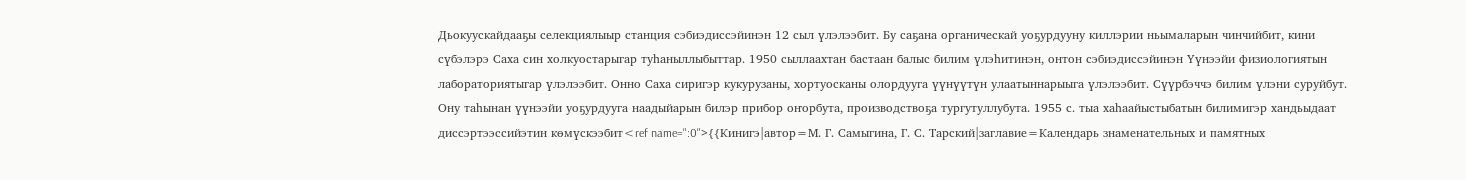Дьокуускайдааҕы селекциялыыр станция сэбиэдиссэйинэн 12 сыл үлэлээбит. Бу саҕана органическай уоҕурдууну киллэрии ньымаларын чинчийбит, кини сүбэлэрэ Саха син холкуостарыгар туһаныллыбыттар. 1950 сыллаахтан бастаан балыс билим үлэһитинэн, онтон сэбиэдиссэйинэн Үүнээйи физиологиятын лабораториятыгар үлэлээбит. Онно Саха сиригэр кукурузаны, хортуосканы олордууга үүнүүтүн улаатыннарыыга үлэлээбит. Сүүрбэччэ билим үлэни суруйбут. Ону таһынан үүнээйи уоҕурдууга наадыйарын билэр прибор оҥорбута, производствоҕа тургутуллубута. 1955 с. тыа хаһаайыстыбатын билимигэр хандьыдаат диссэртээссийэтин көмүскээбит<ref name=":0">{{Кинигэ|автор=М. Г. Самыгина, Г. С. Тарский|заглавие=Календарь знаменательных и памятных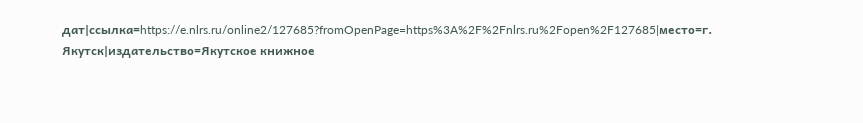дат|ссылка=https://e.nlrs.ru/online2/127685?fromOpenPage=https%3A%2F%2Fnlrs.ru%2Fopen%2F127685|место=г. Якутск|издательство=Якутское книжное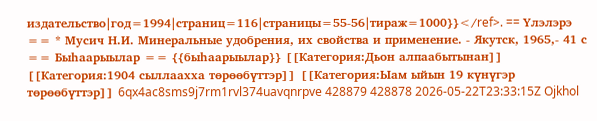издательство|год=1994|страниц=116|страницы=55-56|тираж=1000}}</ref>. == Үлэлэрэ == * Мусич Н.И. Минеральные удобрения, их свойства и применение. - Якутск, 1965,- 41 с == Быһаарыылар == {{быһаарыылар}} [[Категория:Дьон алпаабытынан]] [[Категория:1904 сыллаахха төрөөбүттэр]] [[Категория:Ыам ыйын 19 күнүгэр төрөөбүттэр]] 6qx4ac8sms9j7rm1rvl374uavqnrpve 428879 428878 2026-05-22T23:33:15Z Ojkhol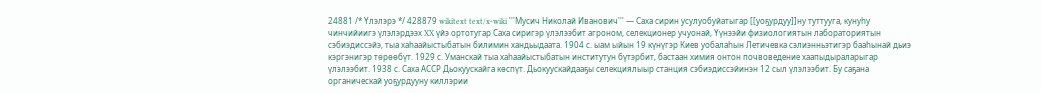24881 /* Үлэлэрэ */ 428879 wikitext text/x-wiki '''Мусич Николай Иванович''' — Саха сирин усулуобуйатыгар [[уоҕурдуу]]ну туттууга, кунуһу чинчийиигэ үлэлэрдээх XX үйэ ортотугар Саха сиригэр үлэлээбит агроном, селекционер учуонай, Үүнээйи физиологиятын лабораториятын сэбиэдиссэйэ, тыа хаһаайыстыбатын билимин хандьыдаата. 1904 с. ыам ыйын 19 күнүгэр Киев уобалаһын Летичевка сэлиэнньэтигэр бааһынай дьиэ кэргэнигэр төрөөбүт. 1929 с. Уманскай тыа хаһаайыстыбатын институтун бүтэрбит, бастаан химия онтон почвоведение хаапыдыраларыгар үлэлээбит. 1938 с. Саха АССР Дьокуускайга көспүт. Дьокуускайдааҕы селекциялыыр станция сэбиэдиссэйинэн 12 сыл үлэлээбит. Бу саҕана органическай уоҕурдууну киллэрии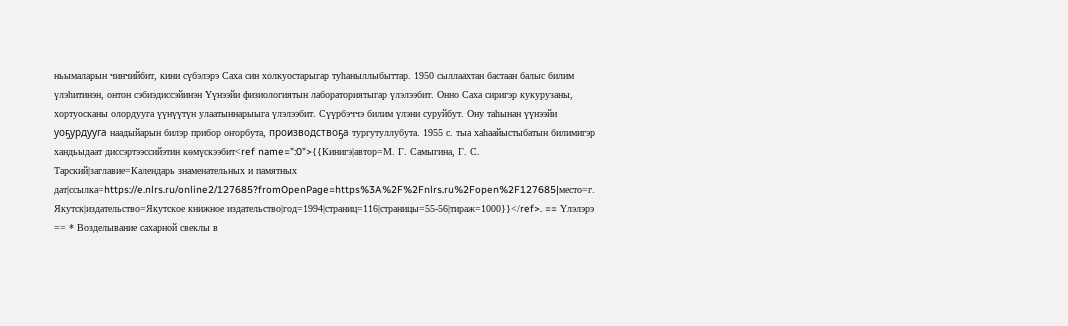ньымаларын чинчийбит, кини сүбэлэрэ Саха син холкуостарыгар туһаныллыбыттар. 1950 сыллаахтан бастаан балыс билим үлэһитинэн, онтон сэбиэдиссэйинэн Үүнээйи физиологиятын лабораториятыгар үлэлээбит. Онно Саха сиригэр кукурузаны, хортуосканы олордууга үүнүүтүн улаатыннарыыга үлэлээбит. Сүүрбэччэ билим үлэни суруйбут. Ону таһынан үүнээйи уоҕурдууга наадыйарын билэр прибор оҥорбута, производствоҕа тургутуллубута. 1955 с. тыа хаһаайыстыбатын билимигэр хандьыдаат диссэртээссийэтин көмүскээбит<ref name=":0">{{Кинигэ|автор=М. Г. Самыгина, Г. С. Тарский|заглавие=Календарь знаменательных и памятных дат|ссылка=https://e.nlrs.ru/online2/127685?fromOpenPage=https%3A%2F%2Fnlrs.ru%2Fopen%2F127685|место=г. Якутск|издательство=Якутское книжное издательство|год=1994|страниц=116|страницы=55-56|тираж=1000}}</ref>. == Үлэлэрэ == * Возделывание сахарной свеклы в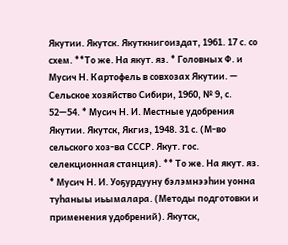Якутии. Якутск. Якуткнигоиздат, 1961. 17 с. со схем. **То же. На якут. яз. * Головных Ф. и Мусич Н. Картофель в совхозах Якутии. — Сельское хозяйство Сибири, 1960, № 9, с. 52—54. * Мусич Н. И. Местные удобрения Якутии. Якутск, Якгиз, 1948. 31 с. (М-во сельского хоз-ва СССР. Якут. гос. селекционная станция). ** То же. На якут. яз. * Мусич Н. И. Уоҕурдууну бэлэмнээһин уонна туһаныы иьымалара. (Методы подготовки и применения удобрений). Якутск,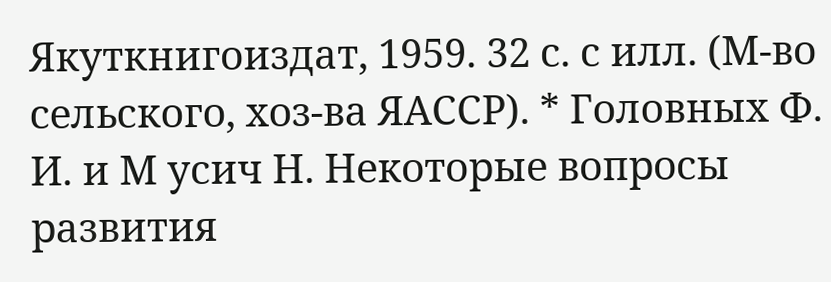Якуткнигоиздат, 1959. 32 с. с илл. (М-во сельского, хоз-ва ЯАССР). * Головных Ф. И. и М усич Н. Некоторые вопросы развития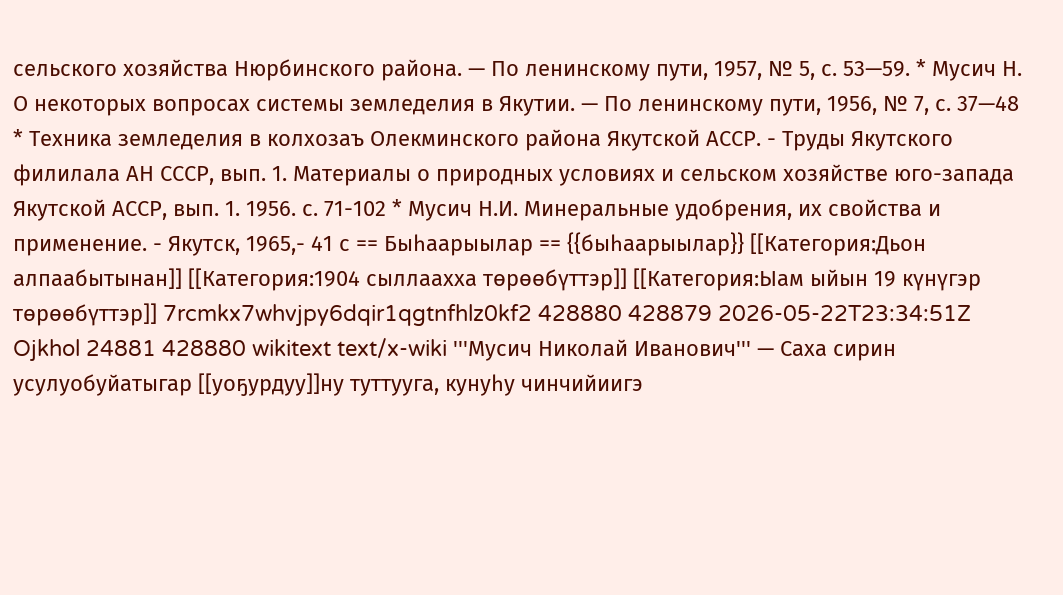сельского хозяйства Нюрбинского района. — По ленинскому пути, 1957, № 5, с. 53—59. * Мусич Н. О некоторых вопросах системы земледелия в Якутии. — По ленинскому пути, 1956, № 7, с. 37—48 * Техника земледелия в колхозаъ Олекминского района Якутской АССР. - Труды Якутского филилала АН СССР, вып. 1. Материалы о природных условиях и сельском хозяйстве юго-запада Якутской АССР, вып. 1. 1956. с. 71-102 * Мусич Н.И. Минеральные удобрения, их свойства и применение. - Якутск, 1965,- 41 с == Быһаарыылар == {{быһаарыылар}} [[Категория:Дьон алпаабытынан]] [[Категория:1904 сыллаахха төрөөбүттэр]] [[Категория:Ыам ыйын 19 күнүгэр төрөөбүттэр]] 7rcmkx7whvjpy6dqir1qgtnfhlz0kf2 428880 428879 2026-05-22T23:34:51Z Ojkhol 24881 428880 wikitext text/x-wiki '''Мусич Николай Иванович''' — Саха сирин усулуобуйатыгар [[уоҕурдуу]]ну туттууга, кунуһу чинчийиигэ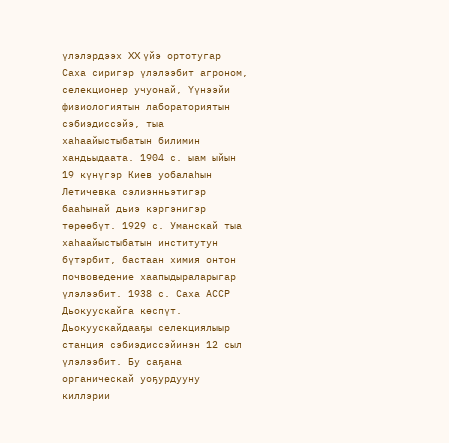үлэлэрдээх XX үйэ ортотугар Саха сиригэр үлэлээбит агроном, селекционер учуонай, Үүнээйи физиологиятын лабораториятын сэбиэдиссэйэ, тыа хаһаайыстыбатын билимин хандьыдаата. 1904 с. ыам ыйын 19 күнүгэр Киев уобалаһын Летичевка сэлиэнньэтигэр бааһынай дьиэ кэргэнигэр төрөөбүт. 1929 с. Уманскай тыа хаһаайыстыбатын институтун бүтэрбит, бастаан химия онтон почвоведение хаапыдыраларыгар үлэлээбит. 1938 с. Саха АССР Дьокуускайга көспүт. Дьокуускайдааҕы селекциялыыр станция сэбиэдиссэйинэн 12 сыл үлэлээбит. Бу саҕана органическай уоҕурдууну киллэрии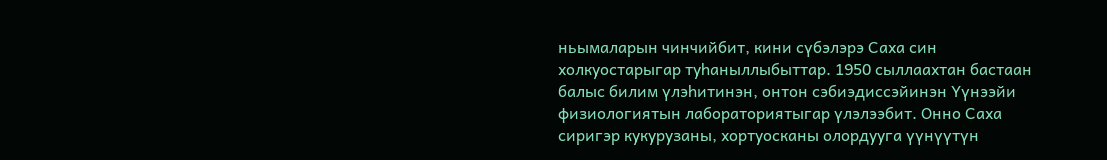ньымаларын чинчийбит, кини сүбэлэрэ Саха син холкуостарыгар туһаныллыбыттар. 1950 сыллаахтан бастаан балыс билим үлэһитинэн, онтон сэбиэдиссэйинэн Үүнээйи физиологиятын лабораториятыгар үлэлээбит. Онно Саха сиригэр кукурузаны, хортуосканы олордууга үүнүүтүн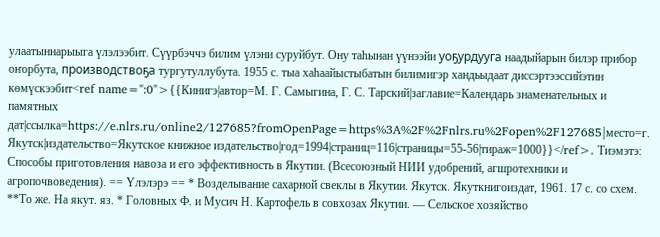улаатыннарыыга үлэлээбит. Сүүрбэччэ билим үлэни суруйбут. Ону таһынан үүнээйи уоҕурдууга наадыйарын билэр прибор оҥорбута, производствоҕа тургутуллубута. 1955 с. тыа хаһаайыстыбатын билимигэр хандьыдаат диссэртээссийэтин көмүскээбит<ref name=":0">{{Кинигэ|автор=М. Г. Самыгина, Г. С. Тарский|заглавие=Календарь знаменательных и памятных дат|ссылка=https://e.nlrs.ru/online2/127685?fromOpenPage=https%3A%2F%2Fnlrs.ru%2Fopen%2F127685|место=г. Якутск|издательство=Якутское книжное издательство|год=1994|страниц=116|страницы=55-56|тираж=1000}}</ref>. Тиэмэтэ: Способы приготовления навоза и его эффективность в Якутии. (Всесоюзный НИИ удобрений, агшротехники и агропочвоведения). == Үлэлэрэ == * Возделывание сахарной свеклы в Якутии. Якутск. Якуткнигоиздат, 1961. 17 с. со схем. **То же. На якут. яз. * Головных Ф. и Мусич Н. Картофель в совхозах Якутии. — Сельское хозяйство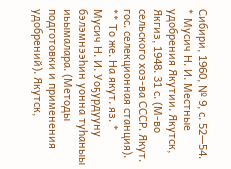Сибири, 1960, № 9, с. 52—54. * Мусич Н. И. Местные удобрения Якутии. Якутск, Якгиз, 1948. 31 с. (М-во сельского хоз-ва СССР. Якут. гос. селекционная станция). ** То же. На якут. яз. * Мусич Н. И. Уоҕурдууну бэлэмнээһин уонна туһаныы иьымалара. (Методы подготовки и применения удобрений). Якутск,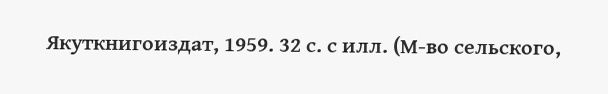Якуткнигоиздат, 1959. 32 с. с илл. (М-во сельского,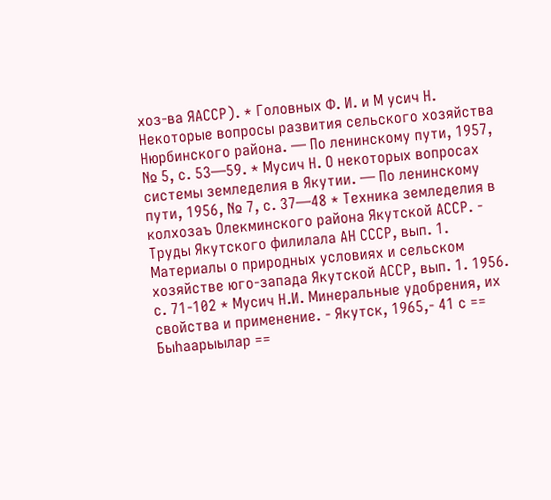хоз-ва ЯАССР). * Головных Ф. И. и М усич Н. Некоторые вопросы развития сельского хозяйства Нюрбинского района. — По ленинскому пути, 1957, № 5, с. 53—59. * Мусич Н. О некоторых вопросах системы земледелия в Якутии. — По ленинскому пути, 1956, № 7, с. 37—48 * Техника земледелия в колхозаъ Олекминского района Якутской АССР. - Труды Якутского филилала АН СССР, вып. 1. Материалы о природных условиях и сельском хозяйстве юго-запада Якутской АССР, вып. 1. 1956. с. 71-102 * Мусич Н.И. Минеральные удобрения, их свойства и применение. - Якутск, 1965,- 41 с == Быһаарыылар ==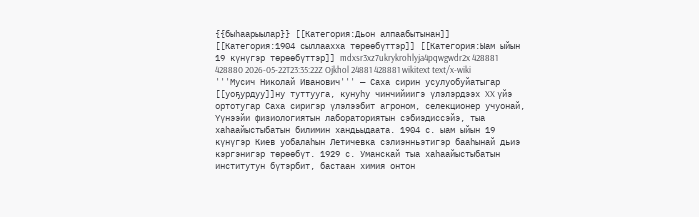{{быһаарыылар}} [[Категория:Дьон алпаабытынан]] [[Категория:1904 сыллаахха төрөөбүттэр]] [[Категория:Ыам ыйын 19 күнүгэр төрөөбүттэр]] mdxsr3xz7ukrykrohlyja4pqwgwdr2x 428881 428880 2026-05-22T23:35:22Z Ojkhol 24881 428881 wikitext text/x-wiki '''Мусич Николай Иванович''' — Саха сирин усулуобуйатыгар [[уоҕурдуу]]ну туттууга, кунуһу чинчийиигэ үлэлэрдээх XX үйэ ортотугар Саха сиригэр үлэлээбит агроном, селекционер учуонай, Үүнээйи физиологиятын лабораториятын сэбиэдиссэйэ, тыа хаһаайыстыбатын билимин хандьыдаата. 1904 с. ыам ыйын 19 күнүгэр Киев уобалаһын Летичевка сэлиэнньэтигэр бааһынай дьиэ кэргэнигэр төрөөбүт. 1929 с. Уманскай тыа хаһаайыстыбатын институтун бүтэрбит, бастаан химия онтон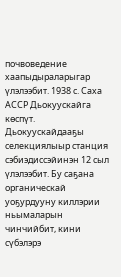почвоведение хаапыдыраларыгар үлэлээбит. 1938 с. Саха АССР Дьокуускайга көспүт. Дьокуускайдааҕы селекциялыыр станция сэбиэдиссэйинэн 12 сыл үлэлээбит. Бу саҕана органическай уоҕурдууну киллэрии ньымаларын чинчийбит, кини сүбэлэрэ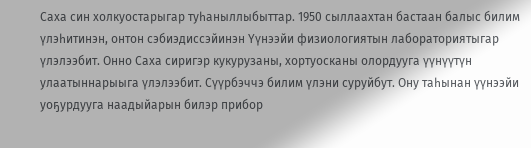Саха син холкуостарыгар туһаныллыбыттар. 1950 сыллаахтан бастаан балыс билим үлэһитинэн, онтон сэбиэдиссэйинэн Үүнээйи физиологиятын лабораториятыгар үлэлээбит. Онно Саха сиригэр кукурузаны, хортуосканы олордууга үүнүүтүн улаатыннарыыга үлэлээбит. Сүүрбэччэ билим үлэни суруйбут. Ону таһынан үүнээйи уоҕурдууга наадыйарын билэр прибор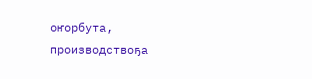оҥорбута, производствоҕа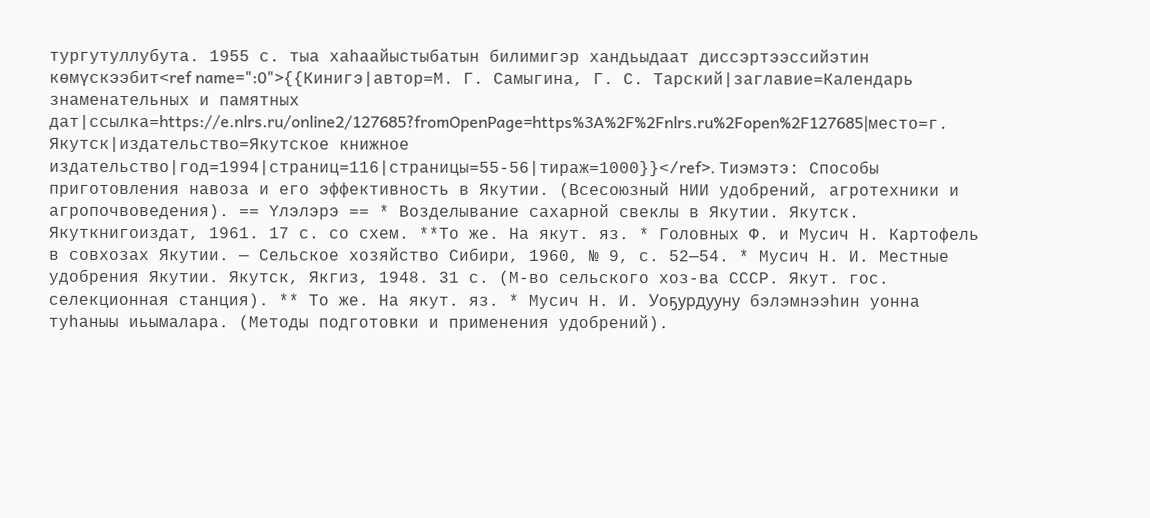тургутуллубута. 1955 с. тыа хаһаайыстыбатын билимигэр хандьыдаат диссэртээссийэтин көмүскээбит<ref name=":0">{{Кинигэ|автор=М. Г. Самыгина, Г. С. Тарский|заглавие=Календарь знаменательных и памятных дат|ссылка=https://e.nlrs.ru/online2/127685?fromOpenPage=https%3A%2F%2Fnlrs.ru%2Fopen%2F127685|место=г. Якутск|издательство=Якутское книжное издательство|год=1994|страниц=116|страницы=55-56|тираж=1000}}</ref>. Тиэмэтэ: Способы приготовления навоза и его эффективность в Якутии. (Всесоюзный НИИ удобрений, агротехники и агропочвоведения). == Үлэлэрэ == * Возделывание сахарной свеклы в Якутии. Якутск. Якуткнигоиздат, 1961. 17 с. со схем. **То же. На якут. яз. * Головных Ф. и Мусич Н. Картофель в совхозах Якутии. — Сельское хозяйство Сибири, 1960, № 9, с. 52—54. * Мусич Н. И. Местные удобрения Якутии. Якутск, Якгиз, 1948. 31 с. (М-во сельского хоз-ва СССР. Якут. гос. селекционная станция). ** То же. На якут. яз. * Мусич Н. И. Уоҕурдууну бэлэмнээһин уонна туһаныы иьымалара. (Методы подготовки и применения удобрений).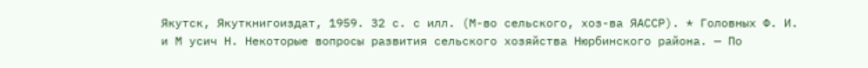Якутск, Якуткнигоиздат, 1959. 32 с. с илл. (М-во сельского, хоз-ва ЯАССР). * Головных Ф. И. и М усич Н. Некоторые вопросы развития сельского хозяйства Нюрбинского района. — По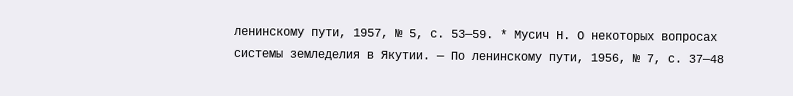ленинскому пути, 1957, № 5, с. 53—59. * Мусич Н. О некоторых вопросах системы земледелия в Якутии. — По ленинскому пути, 1956, № 7, с. 37—48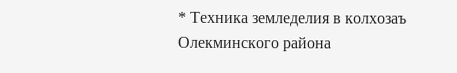* Техника земледелия в колхозаъ Олекминского района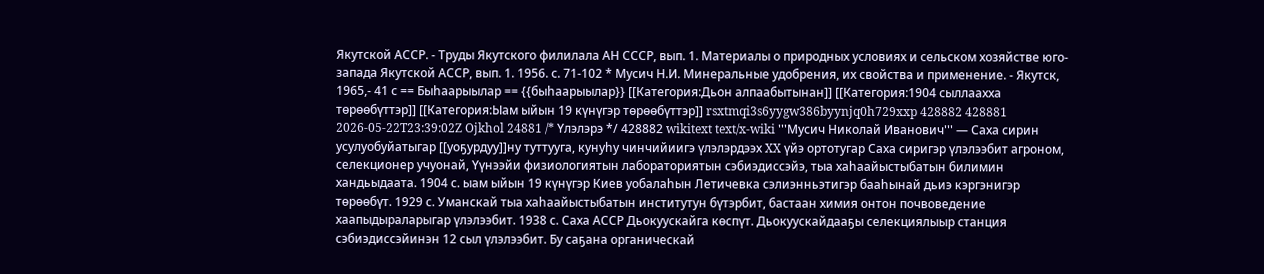Якутской АССР. - Труды Якутского филилала АН СССР, вып. 1. Материалы о природных условиях и сельском хозяйстве юго-запада Якутской АССР, вып. 1. 1956. с. 71-102 * Мусич Н.И. Минеральные удобрения, их свойства и применение. - Якутск, 1965,- 41 с == Быһаарыылар == {{быһаарыылар}} [[Категория:Дьон алпаабытынан]] [[Категория:1904 сыллаахха төрөөбүттэр]] [[Категория:Ыам ыйын 19 күнүгэр төрөөбүттэр]] rsxtmqi3s6yygw386byynjq0h729xxp 428882 428881 2026-05-22T23:39:02Z Ojkhol 24881 /* Үлэлэрэ */ 428882 wikitext text/x-wiki '''Мусич Николай Иванович''' — Саха сирин усулуобуйатыгар [[уоҕурдуу]]ну туттууга, кунуһу чинчийиигэ үлэлэрдээх XX үйэ ортотугар Саха сиригэр үлэлээбит агроном, селекционер учуонай, Үүнээйи физиологиятын лабораториятын сэбиэдиссэйэ, тыа хаһаайыстыбатын билимин хандьыдаата. 1904 с. ыам ыйын 19 күнүгэр Киев уобалаһын Летичевка сэлиэнньэтигэр бааһынай дьиэ кэргэнигэр төрөөбүт. 1929 с. Уманскай тыа хаһаайыстыбатын институтун бүтэрбит, бастаан химия онтон почвоведение хаапыдыраларыгар үлэлээбит. 1938 с. Саха АССР Дьокуускайга көспүт. Дьокуускайдааҕы селекциялыыр станция сэбиэдиссэйинэн 12 сыл үлэлээбит. Бу саҕана органическай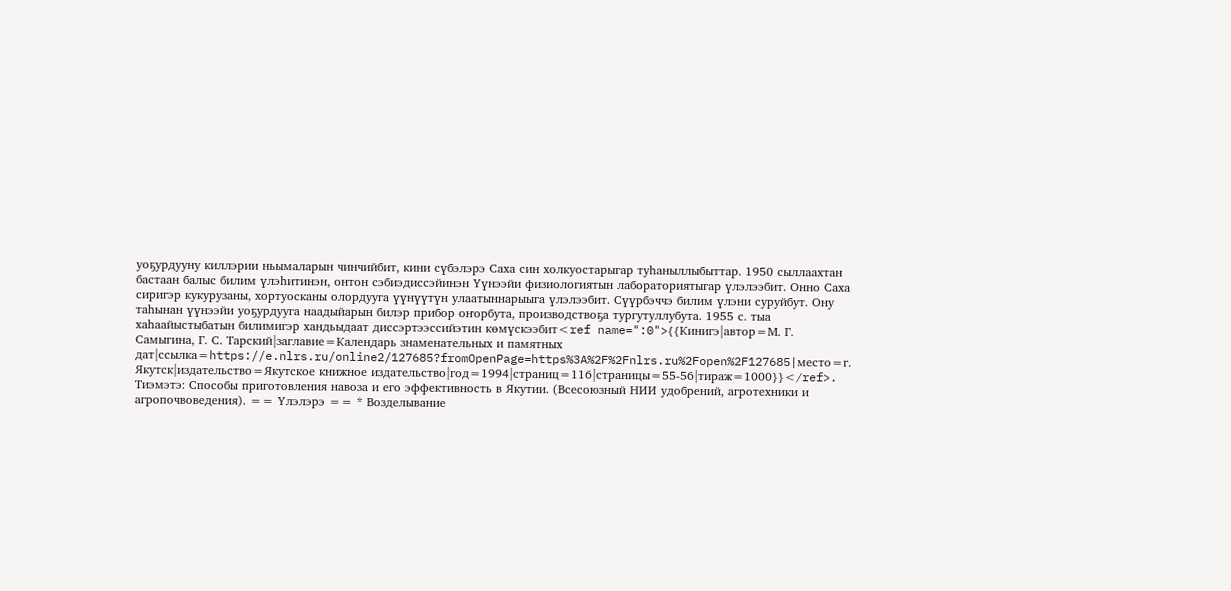уоҕурдууну киллэрии ньымаларын чинчийбит, кини сүбэлэрэ Саха син холкуостарыгар туһаныллыбыттар. 1950 сыллаахтан бастаан балыс билим үлэһитинэн, онтон сэбиэдиссэйинэн Үүнээйи физиологиятын лабораториятыгар үлэлээбит. Онно Саха сиригэр кукурузаны, хортуосканы олордууга үүнүүтүн улаатыннарыыга үлэлээбит. Сүүрбэччэ билим үлэни суруйбут. Ону таһынан үүнээйи уоҕурдууга наадыйарын билэр прибор оҥорбута, производствоҕа тургутуллубута. 1955 с. тыа хаһаайыстыбатын билимигэр хандьыдаат диссэртээссийэтин көмүскээбит<ref name=":0">{{Кинигэ|автор=М. Г. Самыгина, Г. С. Тарский|заглавие=Календарь знаменательных и памятных дат|ссылка=https://e.nlrs.ru/online2/127685?fromOpenPage=https%3A%2F%2Fnlrs.ru%2Fopen%2F127685|место=г. Якутск|издательство=Якутское книжное издательство|год=1994|страниц=116|страницы=55-56|тираж=1000}}</ref>. Тиэмэтэ: Способы приготовления навоза и его эффективность в Якутии. (Всесоюзный НИИ удобрений, агротехники и агропочвоведения). == Үлэлэрэ == * Возделывание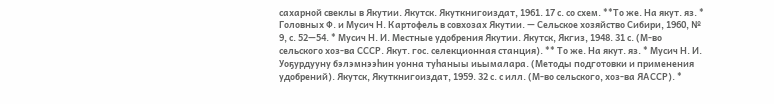сахарной свеклы в Якутии. Якутск. Якуткнигоиздат, 1961. 17 с. со схем. **То же. На якут. яз. * Головных Ф. и Мусич Н. Картофель в совхозах Якутии. — Сельское хозяйство Сибири, 1960, № 9, с. 52—54. * Мусич Н. И. Местные удобрения Якутии. Якутск, Якгиз, 1948. 31 с. (М-во сельского хоз-ва СССР. Якут. гос. селекционная станция). ** То же. На якут. яз. * Мусич Н. И. Уоҕурдууну бэлэмнээһин уонна туһаныы иьымалара. (Методы подготовки и применения удобрений). Якутск, Якуткнигоиздат, 1959. 32 с. с илл. (М-во сельского, хоз-ва ЯАССР). *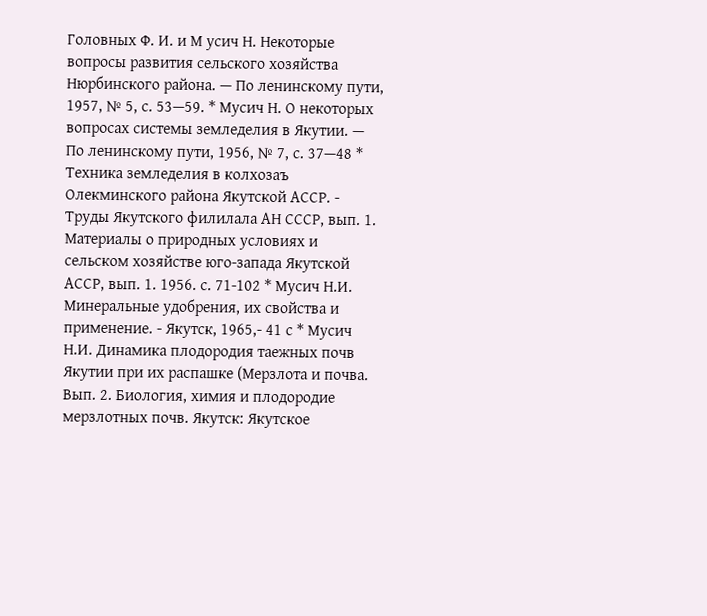Головных Ф. И. и М усич Н. Некоторые вопросы развития сельского хозяйства Нюрбинского района. — По ленинскому пути, 1957, № 5, с. 53—59. * Мусич Н. О некоторых вопросах системы земледелия в Якутии. — По ленинскому пути, 1956, № 7, с. 37—48 * Техника земледелия в колхозаъ Олекминского района Якутской АССР. - Труды Якутского филилала АН СССР, вып. 1. Материалы о природных условиях и сельском хозяйстве юго-запада Якутской АССР, вып. 1. 1956. с. 71-102 * Мусич Н.И. Минеральные удобрения, их свойства и применение. - Якутск, 1965,- 41 с * Мусич Н.И. Динамика плодородия таежных почв Якутии при их распашке (Мерзлота и почва. Вып. 2. Биология, химия и плодородие мерзлотных почв. Якутск: Якутское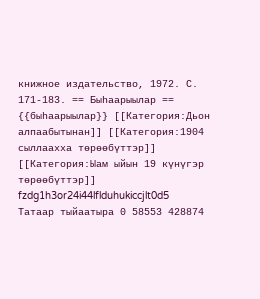книжное издательство, 1972. С. 171-183. == Быһаарыылар == {{быһаарыылар}} [[Категория:Дьон алпаабытынан]] [[Категория:1904 сыллаахха төрөөбүттэр]] [[Категория:Ыам ыйын 19 күнүгэр төрөөбүттэр]] fzdg1h3or24i44lflduhukiccjlt0d5 Татаар тыйаатыра 0 58553 428874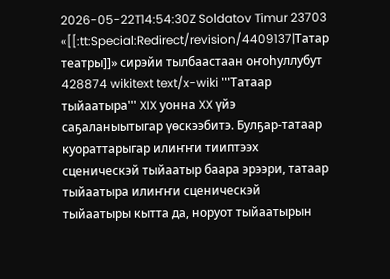2026-05-22T14:54:30Z Soldatov Timur 23703 «[[:tt:Special:Redirect/revision/4409137|Татар театры]]» сирэйи тылбаастаан оҥоһуллубут 428874 wikitext text/x-wiki '''Татаар тыйаатыра''' XIX уонна XX үйэ саҕаланыытыгар үөскээбитэ. Булҕар-татаар куораттарыгар илиҥҥи тииптээх сценическэй тыйаатыр баара эрээри, татаар тыйаатыра илиҥҥи сценическэй тыйаатыры кытта да, норуот тыйаатырын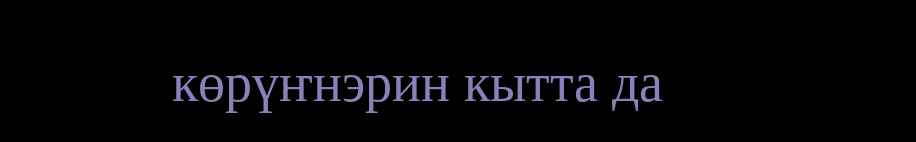көрүҥнэрин кытта да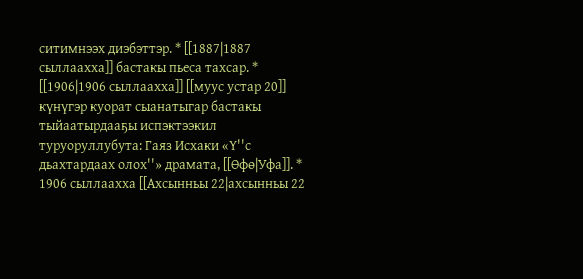ситимнээх диэбэттэр. * [[1887|1887 сыллаахха]] бастакы пьеса тахсар. * [[1906|1906 сыллаахха]] [[муус устар 20]] күнүгэр куорат сыанатыгар бастакы тыйаатырдааҕы испэктээкил туруоруллубута: Гаяз Исхаки «Ү''с дьахтардаах олох''» драмата, [[Өфө|Уфа]]. * 1906 сыллаахха [[Ахсынньы 22|ахсынньы 22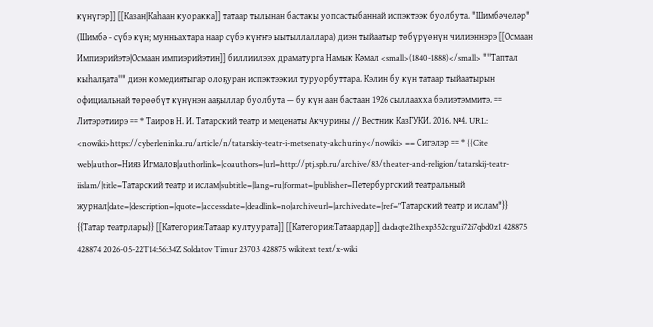күнүгэр]] [[Казан|Каһаан куоракка]] татаар тылынан бастакы уопсастыбаннай испэктээк буолбута. "Шимбәчеләр" (Шимбә - сүбэ күн; мунньахтара наар сүбэ күҥҥэ ыытыллаллара) диэн тыйаатыр төбүрүөнүн чилиэннэрэ [[Осмаан Импиэрийэтэ|Осмаан импиэрийэтин]] биллиилээх драматурга Намык Кәмал <small>(1840-1888)</small> "''Таптал кыһалҕата''" диэн комедиятыгар олоҕуран испэктээкил туруорбуттара. Кэлин бу күн татаар тыйаатырын официальнай төрөөбүт күнүнэн ааҕыллар буолбута — бу күн аан бастаан 1926 сыллаахха бэлиэтэммитэ. == Литэрэтиирэ == * Таиров Н. И. Татарский театр и меценаты Акчурины // Вестник КазГУКИ. 2016. №4. URL: <nowiki>https://cyberleninka.ru/article/n/tatarskiy-teatr-i-metsenaty-akchuriny</nowiki> == Сигэлэр == * {{Cite web|author=Нияз Игмалов|authorlink=|coauthors=|url=http://ptj.spb.ru/archive/83/theater-and-religion/tatarskij-teatr-iislam/|title=Татарский театр и ислам|subtitle=|lang=ru|format=|publisher=Петербургский театральный журнал|date=|description=|quote=|accessdate=|deadlink=no|archiveurl=|archivedate=|ref="Татарский театр и ислам"}} {{Татар театрлары}} [[Категория:Татаар култуурата]] [[Категория:Татаардар]] dadaqte21hexp352crgui72i7qbd0z1 428875 428874 2026-05-22T14:56:34Z Soldatov Timur 23703 428875 wikitext text/x-wiki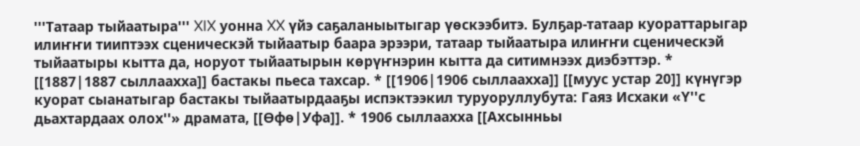'''Татаар тыйаатыра''' XIX уонна XX үйэ саҕаланыытыгар үөскээбитэ. Булҕар-татаар куораттарыгар илиҥҥи тииптээх сценическэй тыйаатыр баара эрээри, татаар тыйаатыра илиҥҥи сценическэй тыйаатыры кытта да, норуот тыйаатырын көрүҥнэрин кытта да ситимнээх диэбэттэр. * [[1887|1887 сыллаахха]] бастакы пьеса тахсар. * [[1906|1906 сыллаахха]] [[муус устар 20]] күнүгэр куорат сыанатыгар бастакы тыйаатырдааҕы испэктээкил туруоруллубута: Гаяз Исхаки «Ү''с дьахтардаах олох''» драмата, [[Өфө|Уфа]]. * 1906 сыллаахха [[Ахсынньы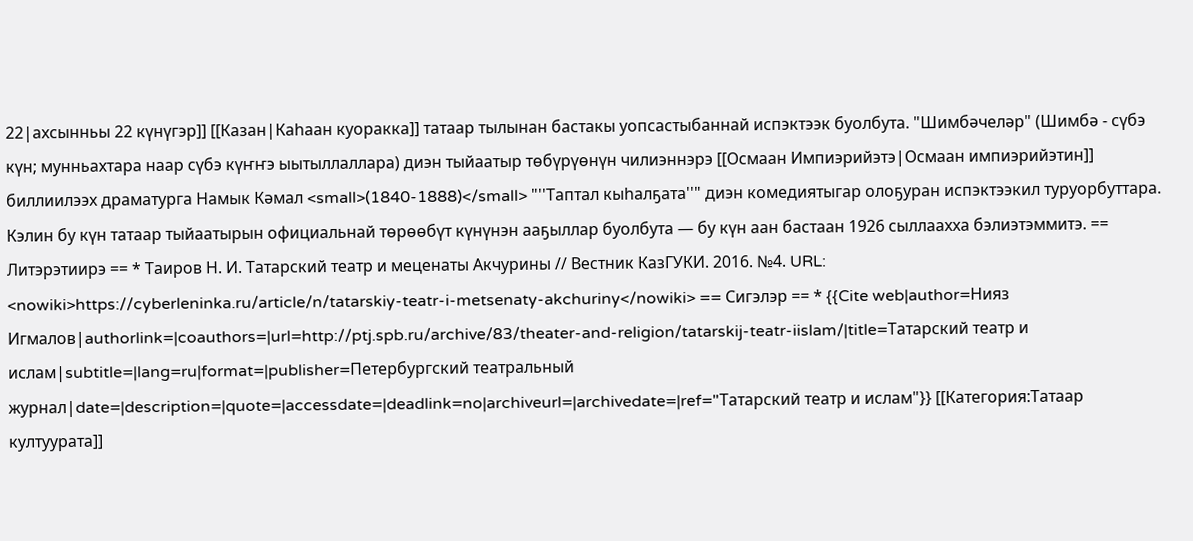22|ахсынньы 22 күнүгэр]] [[Казан|Каһаан куоракка]] татаар тылынан бастакы уопсастыбаннай испэктээк буолбута. "Шимбәчеләр" (Шимбә - сүбэ күн; мунньахтара наар сүбэ күҥҥэ ыытыллаллара) диэн тыйаатыр төбүрүөнүн чилиэннэрэ [[Осмаан Импиэрийэтэ|Осмаан импиэрийэтин]] биллиилээх драматурга Намык Кәмал <small>(1840-1888)</small> "''Таптал кыһалҕата''" диэн комедиятыгар олоҕуран испэктээкил туруорбуттара. Кэлин бу күн татаар тыйаатырын официальнай төрөөбүт күнүнэн ааҕыллар буолбута — бу күн аан бастаан 1926 сыллаахха бэлиэтэммитэ. == Литэрэтиирэ == * Таиров Н. И. Татарский театр и меценаты Акчурины // Вестник КазГУКИ. 2016. №4. URL: <nowiki>https://cyberleninka.ru/article/n/tatarskiy-teatr-i-metsenaty-akchuriny</nowiki> == Сигэлэр == * {{Cite web|author=Нияз Игмалов|authorlink=|coauthors=|url=http://ptj.spb.ru/archive/83/theater-and-religion/tatarskij-teatr-iislam/|title=Татарский театр и ислам|subtitle=|lang=ru|format=|publisher=Петербургский театральный журнал|date=|description=|quote=|accessdate=|deadlink=no|archiveurl=|archivedate=|ref="Татарский театр и ислам"}} [[Категория:Татаар култуурата]]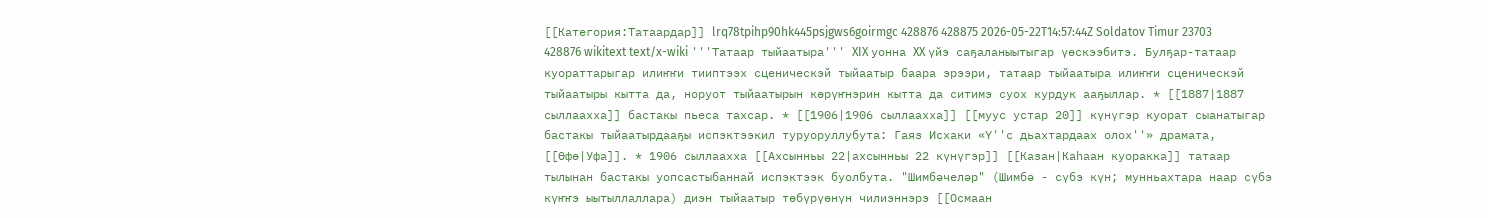[[Категория:Татаардар]] lrq78tpihp90hk445psjgws6goirmgc 428876 428875 2026-05-22T14:57:44Z Soldatov Timur 23703 428876 wikitext text/x-wiki '''Татаар тыйаатыра''' XIX уонна XX үйэ саҕаланыытыгар үөскээбитэ. Булҕар-татаар куораттарыгар илиҥҥи тииптээх сценическэй тыйаатыр баара эрээри, татаар тыйаатыра илиҥҥи сценическэй тыйаатыры кытта да, норуот тыйаатырын көрүҥнэрин кытта да ситимэ суох курдук ааҕыллар. * [[1887|1887 сыллаахха]] бастакы пьеса тахсар. * [[1906|1906 сыллаахха]] [[муус устар 20]] күнүгэр куорат сыанатыгар бастакы тыйаатырдааҕы испэктээкил туруоруллубута: Гаяз Исхаки «Ү''с дьахтардаах олох''» драмата, [[Өфө|Уфа]]. * 1906 сыллаахха [[Ахсынньы 22|ахсынньы 22 күнүгэр]] [[Казан|Каһаан куоракка]] татаар тылынан бастакы уопсастыбаннай испэктээк буолбута. "Шимбәчеләр" (Шимбә - сүбэ күн; мунньахтара наар сүбэ күҥҥэ ыытыллаллара) диэн тыйаатыр төбүрүөнүн чилиэннэрэ [[Осмаан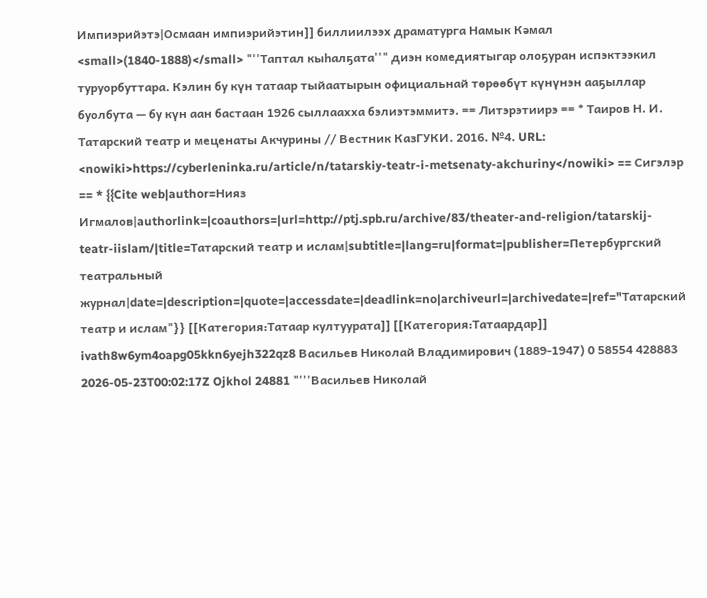Импиэрийэтэ|Осмаан импиэрийэтин]] биллиилээх драматурга Намык Кәмал <small>(1840-1888)</small> "''Таптал кыһалҕата''" диэн комедиятыгар олоҕуран испэктээкил туруорбуттара. Кэлин бу күн татаар тыйаатырын официальнай төрөөбүт күнүнэн ааҕыллар буолбута — бу күн аан бастаан 1926 сыллаахха бэлиэтэммитэ. == Литэрэтиирэ == * Таиров Н. И. Татарский театр и меценаты Акчурины // Вестник КазГУКИ. 2016. №4. URL: <nowiki>https://cyberleninka.ru/article/n/tatarskiy-teatr-i-metsenaty-akchuriny</nowiki> == Сигэлэр == * {{Cite web|author=Нияз Игмалов|authorlink=|coauthors=|url=http://ptj.spb.ru/archive/83/theater-and-religion/tatarskij-teatr-iislam/|title=Татарский театр и ислам|subtitle=|lang=ru|format=|publisher=Петербургский театральный журнал|date=|description=|quote=|accessdate=|deadlink=no|archiveurl=|archivedate=|ref="Татарский театр и ислам"}} [[Категория:Татаар култуурата]] [[Категория:Татаардар]] ivath8w6ym4oapg05kkn6yejh322qz8 Васильев Николай Владимирович (1889-1947) 0 58554 428883 2026-05-23T00:02:17Z Ojkhol 24881 "'''Васильев Николай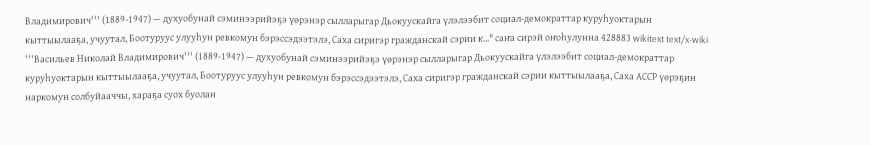Владимирович''' (1889-1947) — духуобунай сэминээрийэҕэ үөрэнэр сылларыгар Дьокуускайга үлэлээбит социал-демократтар куруһуоктарын кыттыылааҕа, учуутал, Боотуруус улууһун ревкомун бэрэссэдээтэлэ, Саха сиригэр гражданскай сэрии к..." саҥа сирэй оҥоһулунна 428883 wikitext text/x-wiki '''Васильев Николай Владимирович''' (1889-1947) — духуобунай сэминээрийэҕэ үөрэнэр сылларыгар Дьокуускайга үлэлээбит социал-демократтар куруһуоктарын кыттыылааҕа, учуутал, Боотуруус улууһун ревкомун бэрэссэдээтэлэ, Саха сиригэр гражданскай сэрии кыттыылааҕа, Саха АССР үөрэҕин наркомун солбуйааччы, хараҕа суох буолан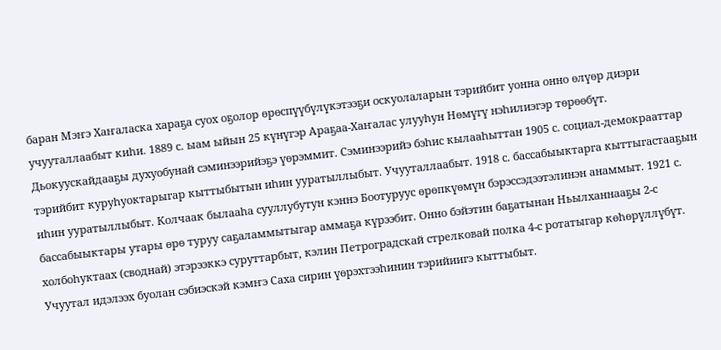баран Мэҥэ Хаҥаласка хараҕа суох оҕолор өрөспүүбүлүкэтээҕи оскуолаларын тэрийбит уонна онно өлүөр диэри учууталлаабыт киһи. 1889 с. ыам ыйын 25 күнүгэр Араҕаа-Хаҥалас улууһун Нөмүгү нэһилиэгэр төрөөбүт. Дьокуускайдааҕы духуобунай сэминээрийэҕэ үөрэммит. Сэминээрийэ бэһис кылааһыттан 1905 с. социал-демокрааттар тэрийбит куруһуоктарыгар кыттыбытын иһин ууратыллыбыт. Учууталлаабыт. 1918 с. бассабыыктарга кыттыгастааҕын иһин ууратыллыбыт. Колчаак былааһа сууллубутун кэннэ Боотуруус өрөпкүөмүн бэрэссэдээтэлинэн анаммыт. 1921 с. бассабыыктары утары өрө туруу саҕаламмытыгар аммаҕа күрээбит. Онно бэйэтин баҕатынан Ньылханнааҕы 2-с холбоһуктаах (своднай) этэрээккэ суруттарбыт, кэлин Петроградскай стрелковай полка 4-с ротатыгар көһөрүллүбүт. Учуутал идэлээх буолан сэбиэскэй кэмҥэ Саха сирин үөрэхтээһинин тэрийиигэ кыттыбыт.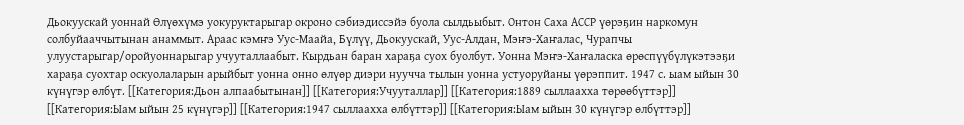Дьокуускай уоннай Өлүөхүмэ уокуруктарыгар окроно сэбиэдиссэйэ буола сылдьыбыт. Онтон Саха АССР үөрэҕин наркомун солбуйааччытынан анаммыт. Араас кэмҥэ Уус-Маайа, Бүлүү, Дьокуускай, Уус-Алдан, Мэҥэ-Хаҥалас, Чурапчы улуустарыгар/оройуоннарыгар учууталлаабыт. Кырдьан баран хараҕа суох буолбут. Уонна Мэҥэ-Хаҥаласка өрөспүүбүлүкэтээҕи хараҕа суохтар оскуолаларын арыйбыт уонна онно өлүөр диэри нуучча тылын уонна устуоруйаны үөрэппит. 1947 с. ыам ыйын 30 күнүгэр өлбүт. [[Категория:Дьон алпаабытынан]] [[Категория:Учууталлар]] [[Категория:1889 сыллаахха төрөөбүттэр]] [[Категория:Ыам ыйын 25 күнүгэр]] [[Категория:1947 сыллаахха өлбүттэр]] [[Категория:Ыам ыйын 30 күнүгэр өлбүттэр]]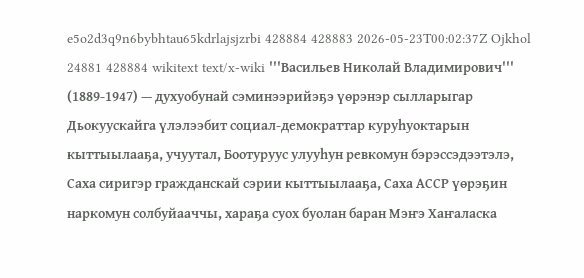e5o2d3q9n6bybhtau65kdrlajsjzrbi 428884 428883 2026-05-23T00:02:37Z Ojkhol 24881 428884 wikitext text/x-wiki '''Васильев Николай Владимирович''' (1889-1947) — духуобунай сэминээрийэҕэ үөрэнэр сылларыгар Дьокуускайга үлэлээбит социал-демократтар куруһуоктарын кыттыылааҕа, учуутал, Боотуруус улууһун ревкомун бэрэссэдээтэлэ, Саха сиригэр гражданскай сэрии кыттыылааҕа, Саха АССР үөрэҕин наркомун солбуйааччы, хараҕа суох буолан баран Мэҥэ Хаҥаласка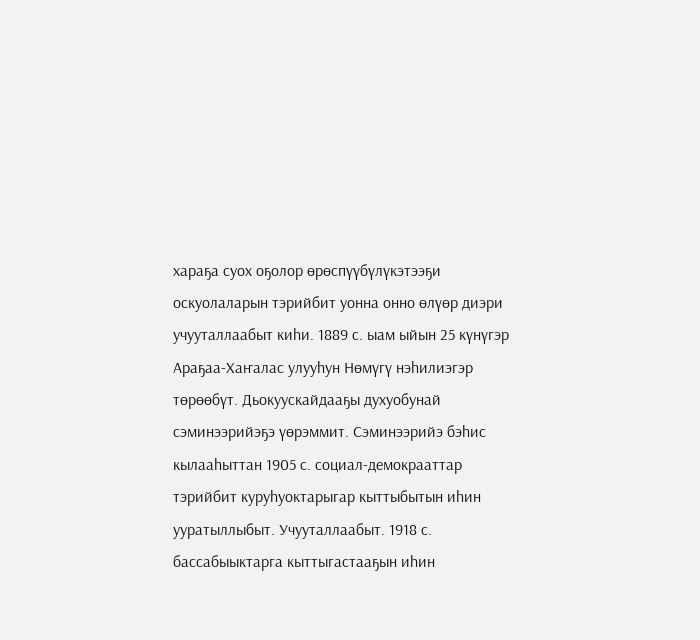хараҕа суох оҕолор өрөспүүбүлүкэтээҕи оскуолаларын тэрийбит уонна онно өлүөр диэри учууталлаабыт киһи. 1889 с. ыам ыйын 25 күнүгэр Араҕаа-Хаҥалас улууһун Нөмүгү нэһилиэгэр төрөөбүт. Дьокуускайдааҕы духуобунай сэминээрийэҕэ үөрэммит. Сэминээрийэ бэһис кылааһыттан 1905 с. социал-демокрааттар тэрийбит куруһуоктарыгар кыттыбытын иһин ууратыллыбыт. Учууталлаабыт. 1918 с. бассабыыктарга кыттыгастааҕын иһин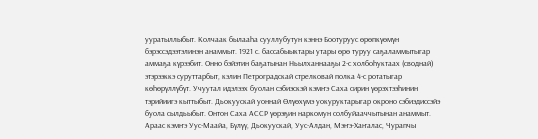ууратыллыбыт. Колчаак былааһа сууллубутун кэннэ Боотуруус өрөпкүөмүн бэрэссэдээтэлинэн анаммыт. 1921 с. бассабыыктары утары өрө туруу саҕаламмытыгар аммаҕа күрээбит. Онно бэйэтин баҕатынан Ньылханнааҕы 2-с холбоһуктаах (своднай) этэрээккэ суруттарбыт, кэлин Петроградскай стрелковай полка 4-с ротатыгар көһөрүллүбүт. Учуутал идэлээх буолан сэбиэскэй кэмҥэ Саха сирин үөрэхтээһинин тэрийиигэ кыттыбыт. Дьокуускай уоннай Өлүөхүмэ уокуруктарыгар окроно сэбиэдиссэйэ буола сылдьыбыт. Онтон Саха АССР үөрэҕин наркомун солбуйааччытынан анаммыт. Араас кэмҥэ Уус-Маайа, Бүлүү, Дьокуускай, Уус-Алдан, Мэҥэ-Хаҥалас, Чурапчы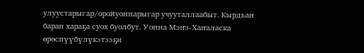улуустарыгар/оройуоннарыгар учууталлаабыт. Кырдьан баран хараҕа суох буолбут. Уонна Мэҥэ-Хаҥаласка өрөспүүбүлүкэтээҕи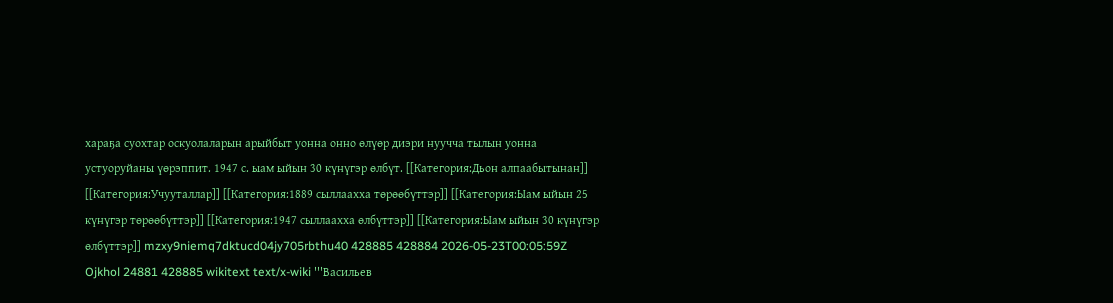хараҕа суохтар оскуолаларын арыйбыт уонна онно өлүөр диэри нуучча тылын уонна устуоруйаны үөрэппит. 1947 с. ыам ыйын 30 күнүгэр өлбүт. [[Категория:Дьон алпаабытынан]] [[Категория:Учууталлар]] [[Категория:1889 сыллаахха төрөөбүттэр]] [[Категория:Ыам ыйын 25 күнүгэр төрөөбүттэр]] [[Категория:1947 сыллаахха өлбүттэр]] [[Категория:Ыам ыйын 30 күнүгэр өлбүттэр]] mzxy9niemq7dktucd04jy705rbthu40 428885 428884 2026-05-23T00:05:59Z Ojkhol 24881 428885 wikitext text/x-wiki '''Васильев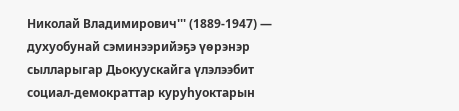Николай Владимирович''' (1889-1947) — духуобунай сэминээрийэҕэ үөрэнэр сылларыгар Дьокуускайга үлэлээбит социал-демократтар куруһуоктарын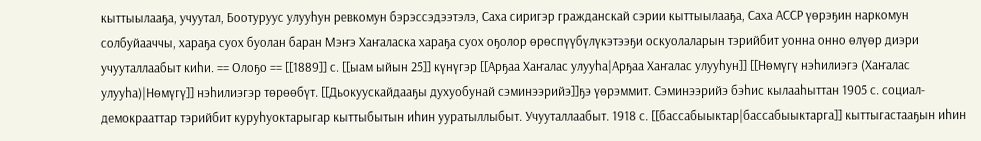кыттыылааҕа, учуутал, Боотуруус улууһун ревкомун бэрэссэдээтэлэ, Саха сиригэр гражданскай сэрии кыттыылааҕа, Саха АССР үөрэҕин наркомун солбуйааччы, хараҕа суох буолан баран Мэҥэ Хаҥаласка хараҕа суох оҕолор өрөспүүбүлүкэтээҕи оскуолаларын тэрийбит уонна онно өлүөр диэри учууталлаабыт киһи. == Олоҕо == [[1889]] с. [[ыам ыйын 25]] күнүгэр [[Арҕаа Хаҥалас улууһа|Арҕаа Хаҥалас улууһун]] [[Нөмүгү нэһилиэгэ (Хаҥалас улууһа)|Нөмүгү]] нэһилиэгэр төрөөбүт. [[Дьокуускайдааҕы духуобунай сэминээрийэ]]ҕэ үөрэммит. Сэминээрийэ бэһис кылааһыттан 1905 с. социал-демокрааттар тэрийбит куруһуоктарыгар кыттыбытын иһин ууратыллыбыт. Учууталлаабыт. 1918 с. [[бассабыыктар|бассабыыктарга]] кыттыгастааҕын иһин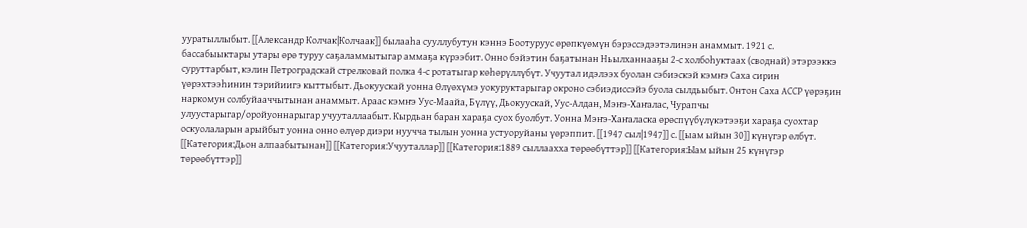ууратыллыбыт. [[Александр Колчак|Колчаак]] былааһа сууллубутун кэннэ Боотуруус өрөпкүөмүн бэрэссэдээтэлинэн анаммыт. 1921 с. бассабыыктары утары өрө туруу саҕаламмытыгар аммаҕа күрээбит. Онно бэйэтин баҕатынан Ньылханнааҕы 2-с холбоһуктаах (своднай) этэрээккэ суруттарбыт, кэлин Петроградскай стрелковай полка 4-с ротатыгар көһөрүллүбүт. Учуутал идэлээх буолан сэбиэскэй кэмҥэ Саха сирин үөрэхтээһинин тэрийиигэ кыттыбыт. Дьокуускай уонна Өлүөхүмэ уокуруктарыгар окроно сэбиэдиссэйэ буола сылдьыбыт. Онтон Саха АССР үөрэҕин наркомун солбуйааччытынан анаммыт. Араас кэмҥэ Уус-Маайа, Бүлүү, Дьокуускай, Уус-Алдан, Мэҥэ-Хаҥалас, Чурапчы улуустарыгар/оройуоннарыгар учууталлаабыт. Кырдьан баран хараҕа суох буолбут. Уонна Мэҥэ-Хаҥаласка өрөспүүбүлүкэтээҕи хараҕа суохтар оскуолаларын арыйбыт уонна онно өлүөр диэри нуучча тылын уонна устуоруйаны үөрэппит. [[1947 сыл|1947]] с. [[ыам ыйын 30]] күнүгэр өлбүт. [[Категория:Дьон алпаабытынан]] [[Категория:Учууталлар]] [[Категория:1889 сыллаахха төрөөбүттэр]] [[Категория:Ыам ыйын 25 күнүгэр төрөөбүттэр]]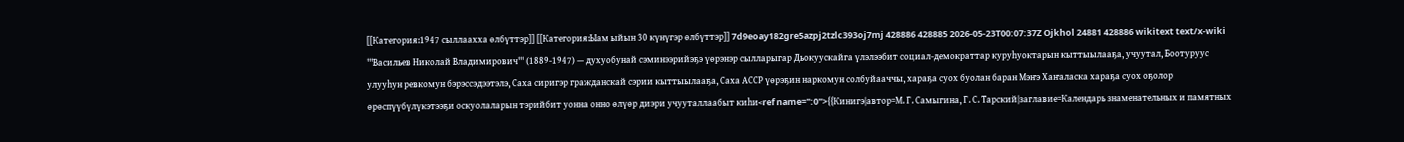[[Категория:1947 сыллаахха өлбүттэр]] [[Категория:Ыам ыйын 30 күнүгэр өлбүттэр]] 7d9eoay182gre5azpj2tzlc393oj7mj 428886 428885 2026-05-23T00:07:37Z Ojkhol 24881 428886 wikitext text/x-wiki '''Васильев Николай Владимирович''' (1889-1947) — духуобунай сэминээрийэҕэ үөрэнэр сылларыгар Дьокуускайга үлэлээбит социал-демократтар куруһуоктарын кыттыылааҕа, учуутал, Боотуруус улууһун ревкомун бэрэссэдээтэлэ, Саха сиригэр гражданскай сэрии кыттыылааҕа, Саха АССР үөрэҕин наркомун солбуйааччы, хараҕа суох буолан баран Мэҥэ Хаҥаласка хараҕа суох оҕолор өрөспүүбүлүкэтээҕи оскуолаларын тэрийбит уонна онно өлүөр диэри учууталлаабыт киһи<ref name=":0">{{Кинигэ|автор=М. Г. Самыгина, Г. С. Тарский|заглавие=Календарь знаменательных и памятных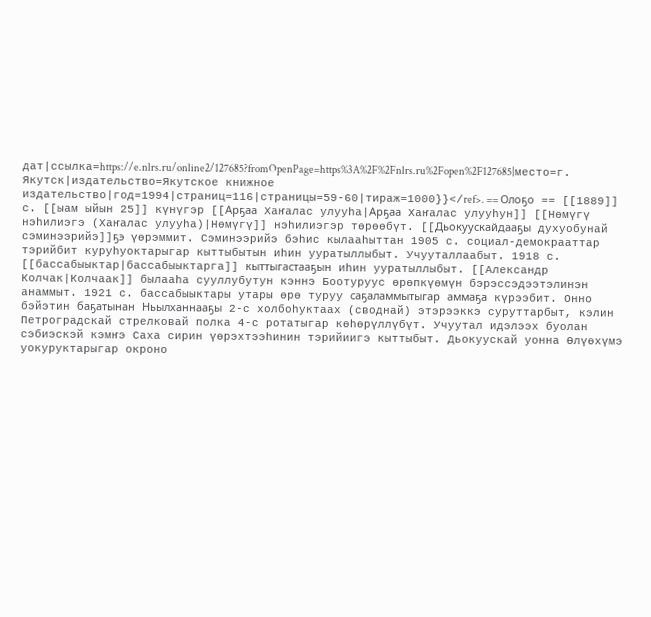дат|ссылка=https://e.nlrs.ru/online2/127685?fromOpenPage=https%3A%2F%2Fnlrs.ru%2Fopen%2F127685|место=г. Якутск|издательство=Якутское книжное издательство|год=1994|страниц=116|страницы=59-60|тираж=1000}}</ref>. == Олоҕо == [[1889]] с. [[ыам ыйын 25]] күнүгэр [[Арҕаа Хаҥалас улууһа|Арҕаа Хаҥалас улууһун]] [[Нөмүгү нэһилиэгэ (Хаҥалас улууһа)|Нөмүгү]] нэһилиэгэр төрөөбүт. [[Дьокуускайдааҕы духуобунай сэминээрийэ]]ҕэ үөрэммит. Сэминээрийэ бэһис кылааһыттан 1905 с. социал-демокрааттар тэрийбит куруһуоктарыгар кыттыбытын иһин ууратыллыбыт. Учууталлаабыт. 1918 с. [[бассабыыктар|бассабыыктарга]] кыттыгастааҕын иһин ууратыллыбыт. [[Александр Колчак|Колчаак]] былааһа сууллубутун кэннэ Боотуруус өрөпкүөмүн бэрэссэдээтэлинэн анаммыт. 1921 с. бассабыыктары утары өрө туруу саҕаламмытыгар аммаҕа күрээбит. Онно бэйэтин баҕатынан Ньылханнааҕы 2-с холбоһуктаах (своднай) этэрээккэ суруттарбыт, кэлин Петроградскай стрелковай полка 4-с ротатыгар көһөрүллүбүт. Учуутал идэлээх буолан сэбиэскэй кэмҥэ Саха сирин үөрэхтээһинин тэрийиигэ кыттыбыт. Дьокуускай уонна Өлүөхүмэ уокуруктарыгар окроно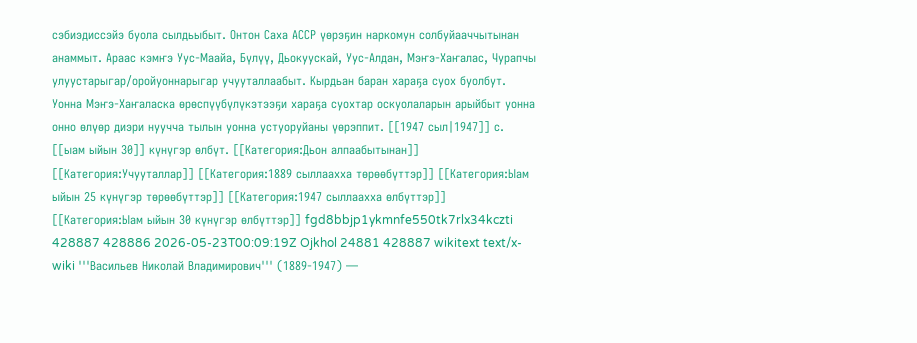сэбиэдиссэйэ буола сылдьыбыт. Онтон Саха АССР үөрэҕин наркомун солбуйааччытынан анаммыт. Араас кэмҥэ Уус-Маайа, Бүлүү, Дьокуускай, Уус-Алдан, Мэҥэ-Хаҥалас, Чурапчы улуустарыгар/оройуоннарыгар учууталлаабыт. Кырдьан баран хараҕа суох буолбут. Уонна Мэҥэ-Хаҥаласка өрөспүүбүлүкэтээҕи хараҕа суохтар оскуолаларын арыйбыт уонна онно өлүөр диэри нуучча тылын уонна устуоруйаны үөрэппит. [[1947 сыл|1947]] с. [[ыам ыйын 30]] күнүгэр өлбүт. [[Категория:Дьон алпаабытынан]] [[Категория:Учууталлар]] [[Категория:1889 сыллаахха төрөөбүттэр]] [[Категория:Ыам ыйын 25 күнүгэр төрөөбүттэр]] [[Категория:1947 сыллаахха өлбүттэр]] [[Категория:Ыам ыйын 30 күнүгэр өлбүттэр]] fgd8bbjp1ykmnfe550tk7rlx34kczti 428887 428886 2026-05-23T00:09:19Z Ojkhol 24881 428887 wikitext text/x-wiki '''Васильев Николай Владимирович''' (1889-1947) —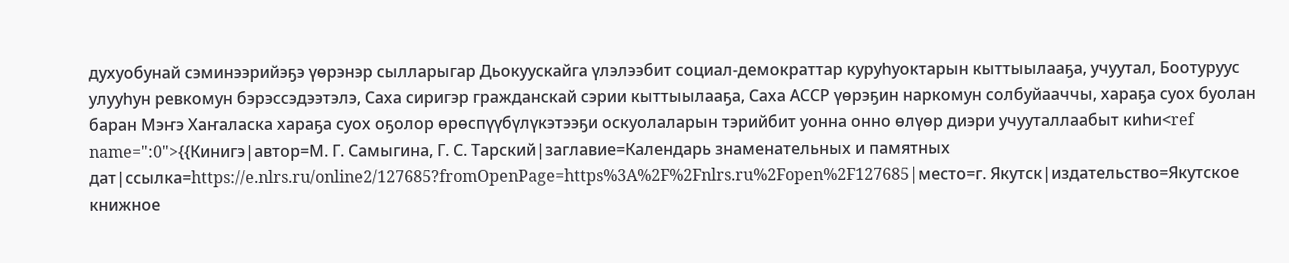духуобунай сэминээрийэҕэ үөрэнэр сылларыгар Дьокуускайга үлэлээбит социал-демократтар куруһуоктарын кыттыылааҕа, учуутал, Боотуруус улууһун ревкомун бэрэссэдээтэлэ, Саха сиригэр гражданскай сэрии кыттыылааҕа, Саха АССР үөрэҕин наркомун солбуйааччы, хараҕа суох буолан баран Мэҥэ Хаҥаласка хараҕа суох оҕолор өрөспүүбүлүкэтээҕи оскуолаларын тэрийбит уонна онно өлүөр диэри учууталлаабыт киһи<ref name=":0">{{Кинигэ|автор=М. Г. Самыгина, Г. С. Тарский|заглавие=Календарь знаменательных и памятных дат|ссылка=https://e.nlrs.ru/online2/127685?fromOpenPage=https%3A%2F%2Fnlrs.ru%2Fopen%2F127685|место=г. Якутск|издательство=Якутское книжное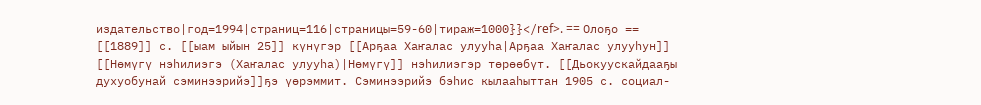издательство|год=1994|страниц=116|страницы=59-60|тираж=1000}}</ref>. == Олоҕо == [[1889]] с. [[ыам ыйын 25]] күнүгэр [[Арҕаа Хаҥалас улууһа|Арҕаа Хаҥалас улууһун]] [[Нөмүгү нэһилиэгэ (Хаҥалас улууһа)|Нөмүгү]] нэһилиэгэр төрөөбүт. [[Дьокуускайдааҕы духуобунай сэминээрийэ]]ҕэ үөрэммит. Сэминээрийэ бэһис кылааһыттан 1905 с. социал-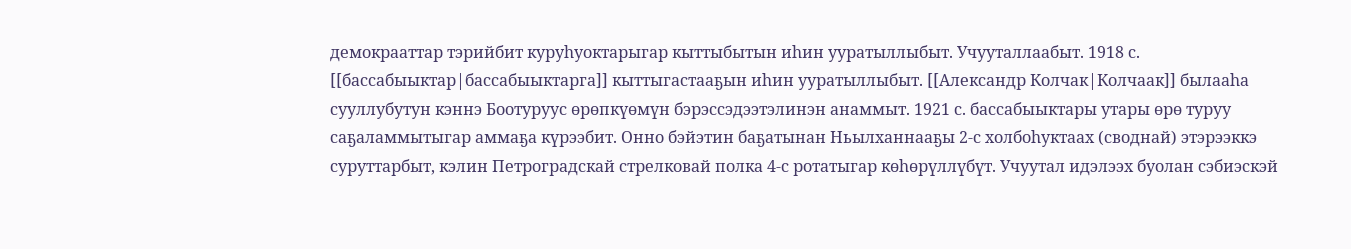демокрааттар тэрийбит куруһуоктарыгар кыттыбытын иһин ууратыллыбыт. Учууталлаабыт. 1918 с. [[бассабыыктар|бассабыыктарга]] кыттыгастааҕын иһин ууратыллыбыт. [[Александр Колчак|Колчаак]] былааһа сууллубутун кэннэ Боотуруус өрөпкүөмүн бэрэссэдээтэлинэн анаммыт. 1921 с. бассабыыктары утары өрө туруу саҕаламмытыгар аммаҕа күрээбит. Онно бэйэтин баҕатынан Ньылханнааҕы 2-с холбоһуктаах (своднай) этэрээккэ суруттарбыт, кэлин Петроградскай стрелковай полка 4-с ротатыгар көһөрүллүбүт. Учуутал идэлээх буолан сэбиэскэй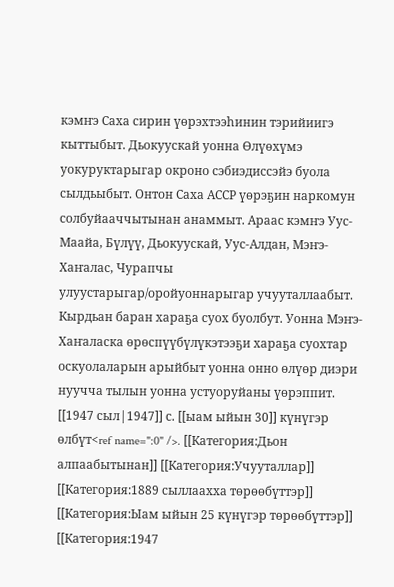кэмҥэ Саха сирин үөрэхтээһинин тэрийиигэ кыттыбыт. Дьокуускай уонна Өлүөхүмэ уокуруктарыгар окроно сэбиэдиссэйэ буола сылдьыбыт. Онтон Саха АССР үөрэҕин наркомун солбуйааччытынан анаммыт. Араас кэмҥэ Уус-Маайа, Бүлүү, Дьокуускай, Уус-Алдан, Мэҥэ-Хаҥалас, Чурапчы улуустарыгар/оройуоннарыгар учууталлаабыт. Кырдьан баран хараҕа суох буолбут. Уонна Мэҥэ-Хаҥаласка өрөспүүбүлүкэтээҕи хараҕа суохтар оскуолаларын арыйбыт уонна онно өлүөр диэри нуучча тылын уонна устуоруйаны үөрэппит. [[1947 сыл|1947]] с. [[ыам ыйын 30]] күнүгэр өлбүт<ref name=":0" />. [[Категория:Дьон алпаабытынан]] [[Категория:Учууталлар]] [[Категория:1889 сыллаахха төрөөбүттэр]] [[Категория:Ыам ыйын 25 күнүгэр төрөөбүттэр]] [[Категория:1947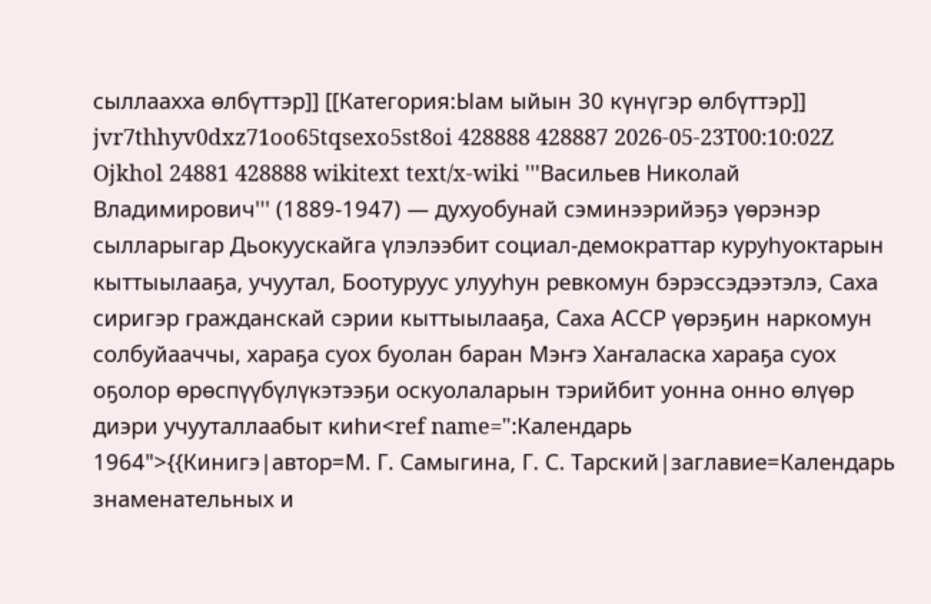сыллаахха өлбүттэр]] [[Категория:Ыам ыйын 30 күнүгэр өлбүттэр]] jvr7thhyv0dxz71oo65tqsexo5st8oi 428888 428887 2026-05-23T00:10:02Z Ojkhol 24881 428888 wikitext text/x-wiki '''Васильев Николай Владимирович''' (1889-1947) — духуобунай сэминээрийэҕэ үөрэнэр сылларыгар Дьокуускайга үлэлээбит социал-демократтар куруһуоктарын кыттыылааҕа, учуутал, Боотуруус улууһун ревкомун бэрэссэдээтэлэ, Саха сиригэр гражданскай сэрии кыттыылааҕа, Саха АССР үөрэҕин наркомун солбуйааччы, хараҕа суох буолан баран Мэҥэ Хаҥаласка хараҕа суох оҕолор өрөспүүбүлүкэтээҕи оскуолаларын тэрийбит уонна онно өлүөр диэри учууталлаабыт киһи<ref name=":Календарь 1964">{{Кинигэ|автор=М. Г. Самыгина, Г. С. Тарский|заглавие=Календарь знаменательных и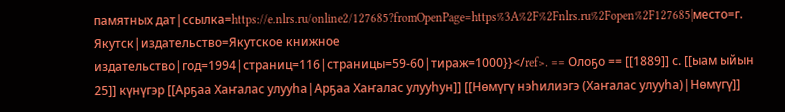памятных дат|ссылка=https://e.nlrs.ru/online2/127685?fromOpenPage=https%3A%2F%2Fnlrs.ru%2Fopen%2F127685|место=г. Якутск|издательство=Якутское книжное издательство|год=1994|страниц=116|страницы=59-60|тираж=1000}}</ref>. == Олоҕо == [[1889]] с. [[ыам ыйын 25]] күнүгэр [[Арҕаа Хаҥалас улууһа|Арҕаа Хаҥалас улууһун]] [[Нөмүгү нэһилиэгэ (Хаҥалас улууһа)|Нөмүгү]]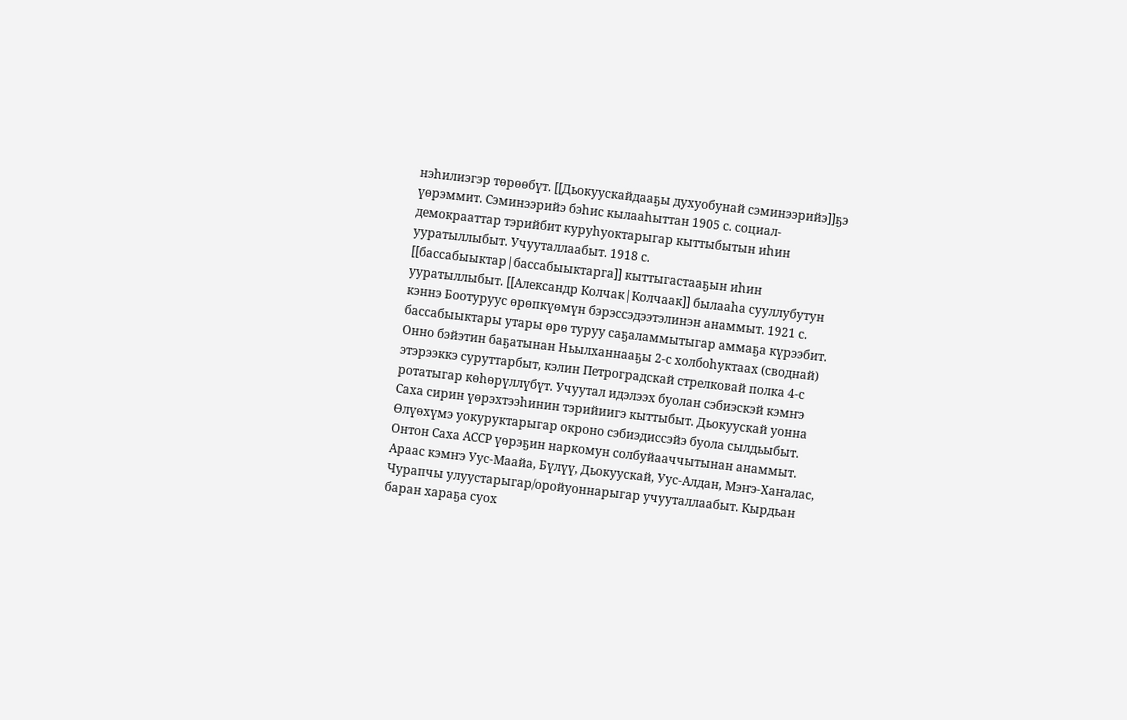нэһилиэгэр төрөөбүт. [[Дьокуускайдааҕы духуобунай сэминээрийэ]]ҕэ үөрэммит. Сэминээрийэ бэһис кылааһыттан 1905 с. социал-демокрааттар тэрийбит куруһуоктарыгар кыттыбытын иһин ууратыллыбыт. Учууталлаабыт. 1918 с. [[бассабыыктар|бассабыыктарга]] кыттыгастааҕын иһин ууратыллыбыт. [[Александр Колчак|Колчаак]] былааһа сууллубутун кэннэ Боотуруус өрөпкүөмүн бэрэссэдээтэлинэн анаммыт. 1921 с. бассабыыктары утары өрө туруу саҕаламмытыгар аммаҕа күрээбит. Онно бэйэтин баҕатынан Ньылханнааҕы 2-с холбоһуктаах (своднай) этэрээккэ суруттарбыт, кэлин Петроградскай стрелковай полка 4-с ротатыгар көһөрүллүбүт. Учуутал идэлээх буолан сэбиэскэй кэмҥэ Саха сирин үөрэхтээһинин тэрийиигэ кыттыбыт. Дьокуускай уонна Өлүөхүмэ уокуруктарыгар окроно сэбиэдиссэйэ буола сылдьыбыт. Онтон Саха АССР үөрэҕин наркомун солбуйааччытынан анаммыт. Араас кэмҥэ Уус-Маайа, Бүлүү, Дьокуускай, Уус-Алдан, Мэҥэ-Хаҥалас, Чурапчы улуустарыгар/оройуоннарыгар учууталлаабыт. Кырдьан баран хараҕа суох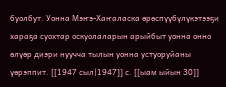буолбут. Уонна Мэҥэ-Хаҥаласка өрөспүүбүлүкэтээҕи хараҕа суохтар оскуолаларын арыйбыт уонна онно өлүөр диэри нуучча тылын уонна устуоруйаны үөрэппит. [[1947 сыл|1947]] с. [[ыам ыйын 30]]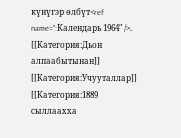күнүгэр өлбүт<ref name=":Календарь 1964" />. [[Категория:Дьон алпаабытынан]] [[Категория:Учууталлар]] [[Категория:1889 сыллаахха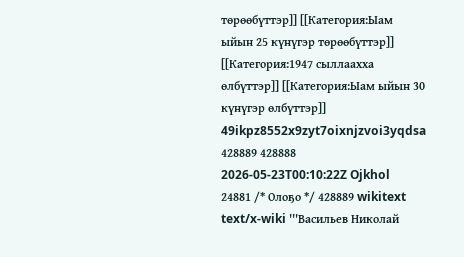төрөөбүттэр]] [[Категория:Ыам ыйын 25 күнүгэр төрөөбүттэр]] [[Категория:1947 сыллаахха өлбүттэр]] [[Категория:Ыам ыйын 30 күнүгэр өлбүттэр]] 49ikpz8552x9zyt7oixnjzvoi3yqdsa 428889 428888 2026-05-23T00:10:22Z Ojkhol 24881 /* Олоҕо */ 428889 wikitext text/x-wiki '''Васильев Николай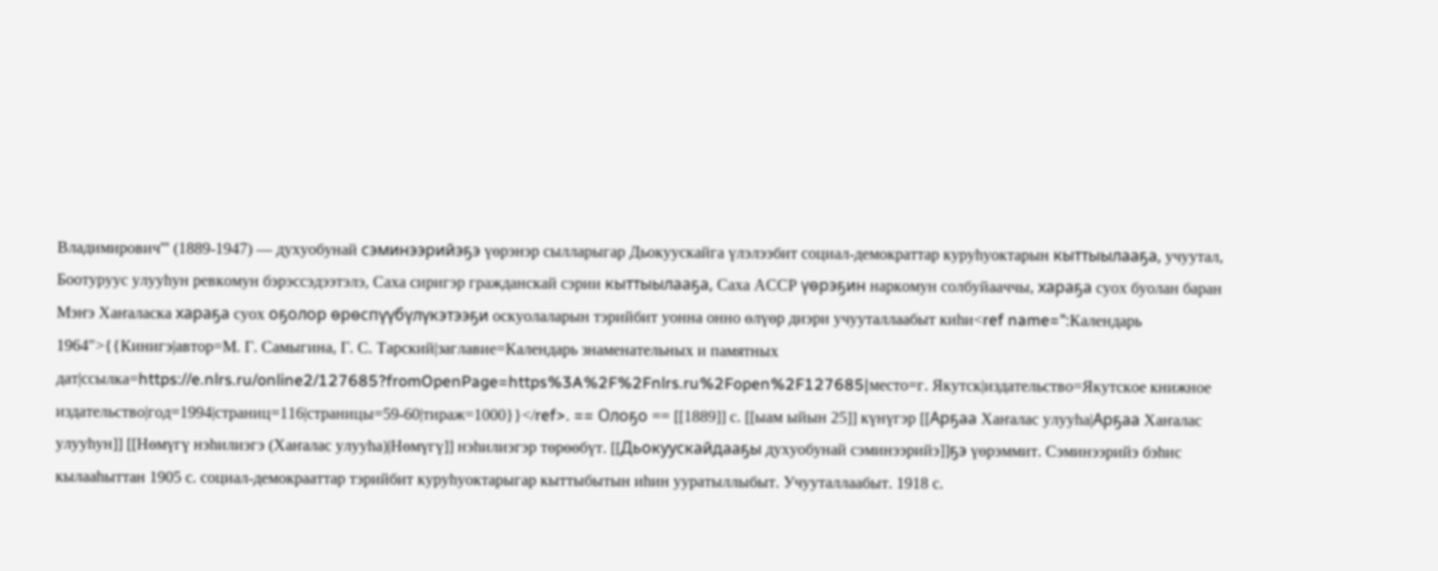Владимирович''' (1889-1947) — духуобунай сэминээрийэҕэ үөрэнэр сылларыгар Дьокуускайга үлэлээбит социал-демократтар куруһуоктарын кыттыылааҕа, учуутал, Боотуруус улууһун ревкомун бэрэссэдээтэлэ, Саха сиригэр гражданскай сэрии кыттыылааҕа, Саха АССР үөрэҕин наркомун солбуйааччы, хараҕа суох буолан баран Мэҥэ Хаҥаласка хараҕа суох оҕолор өрөспүүбүлүкэтээҕи оскуолаларын тэрийбит уонна онно өлүөр диэри учууталлаабыт киһи<ref name=":Календарь 1964">{{Кинигэ|автор=М. Г. Самыгина, Г. С. Тарский|заглавие=Календарь знаменательных и памятных дат|ссылка=https://e.nlrs.ru/online2/127685?fromOpenPage=https%3A%2F%2Fnlrs.ru%2Fopen%2F127685|место=г. Якутск|издательство=Якутское книжное издательство|год=1994|страниц=116|страницы=59-60|тираж=1000}}</ref>. == Олоҕо == [[1889]] с. [[ыам ыйын 25]] күнүгэр [[Арҕаа Хаҥалас улууһа|Арҕаа Хаҥалас улууһун]] [[Нөмүгү нэһилиэгэ (Хаҥалас улууһа)|Нөмүгү]] нэһилиэгэр төрөөбүт. [[Дьокуускайдааҕы духуобунай сэминээрийэ]]ҕэ үөрэммит. Сэминээрийэ бэһис кылааһыттан 1905 с. социал-демокрааттар тэрийбит куруһуоктарыгар кыттыбытын иһин ууратыллыбыт. Учууталлаабыт. 1918 с.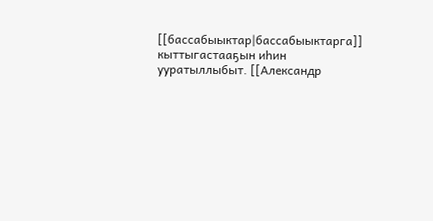[[бассабыыктар|бассабыыктарга]] кыттыгастааҕын иһин ууратыллыбыт. [[Александр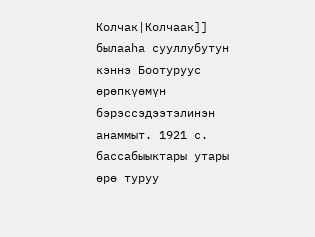Колчак|Колчаак]] былааһа сууллубутун кэннэ Боотуруус өрөпкүөмүн бэрэссэдээтэлинэн анаммыт. 1921 с. бассабыыктары утары өрө туруу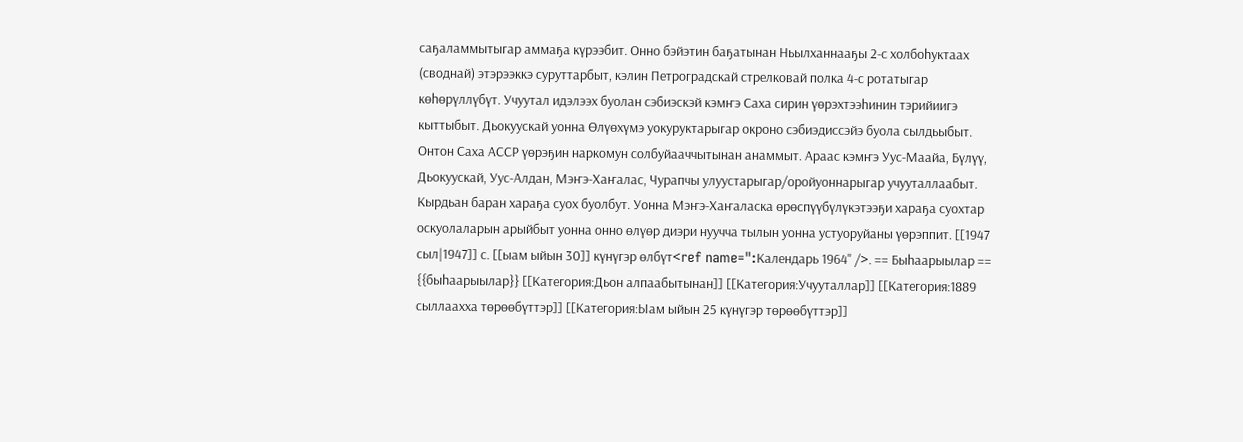саҕаламмытыгар аммаҕа күрээбит. Онно бэйэтин баҕатынан Ньылханнааҕы 2-с холбоһуктаах (своднай) этэрээккэ суруттарбыт, кэлин Петроградскай стрелковай полка 4-с ротатыгар көһөрүллүбүт. Учуутал идэлээх буолан сэбиэскэй кэмҥэ Саха сирин үөрэхтээһинин тэрийиигэ кыттыбыт. Дьокуускай уонна Өлүөхүмэ уокуруктарыгар окроно сэбиэдиссэйэ буола сылдьыбыт. Онтон Саха АССР үөрэҕин наркомун солбуйааччытынан анаммыт. Араас кэмҥэ Уус-Маайа, Бүлүү, Дьокуускай, Уус-Алдан, Мэҥэ-Хаҥалас, Чурапчы улуустарыгар/оройуоннарыгар учууталлаабыт. Кырдьан баран хараҕа суох буолбут. Уонна Мэҥэ-Хаҥаласка өрөспүүбүлүкэтээҕи хараҕа суохтар оскуолаларын арыйбыт уонна онно өлүөр диэри нуучча тылын уонна устуоруйаны үөрэппит. [[1947 сыл|1947]] с. [[ыам ыйын 30]] күнүгэр өлбүт<ref name=":Календарь 1964" />. == Быһаарыылар == {{быһаарыылар}} [[Категория:Дьон алпаабытынан]] [[Категория:Учууталлар]] [[Категория:1889 сыллаахха төрөөбүттэр]] [[Категория:Ыам ыйын 25 күнүгэр төрөөбүттэр]]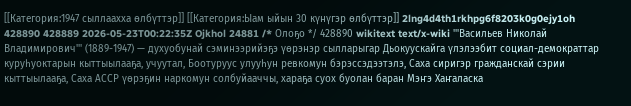[[Категория:1947 сыллаахха өлбүттэр]] [[Категория:Ыам ыйын 30 күнүгэр өлбүттэр]] 2lng4d4th1rkhpg6f8203k0g0ejy1oh 428890 428889 2026-05-23T00:22:35Z Ojkhol 24881 /* Олоҕо */ 428890 wikitext text/x-wiki '''Васильев Николай Владимирович''' (1889-1947) — духуобунай сэминээрийэҕэ үөрэнэр сылларыгар Дьокуускайга үлэлээбит социал-демократтар куруһуоктарын кыттыылааҕа, учуутал, Боотуруус улууһун ревкомун бэрэссэдээтэлэ, Саха сиригэр гражданскай сэрии кыттыылааҕа, Саха АССР үөрэҕин наркомун солбуйааччы, хараҕа суох буолан баран Мэҥэ Хаҥаласка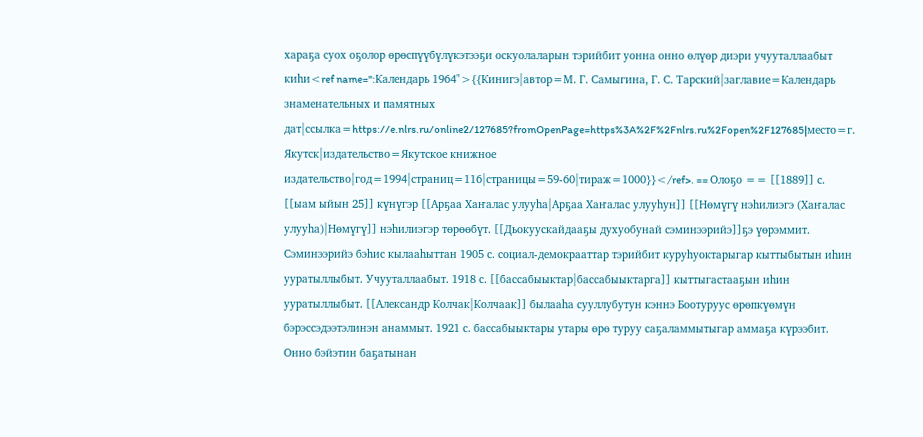хараҕа суох оҕолор өрөспүүбүлүкэтээҕи оскуолаларын тэрийбит уонна онно өлүөр диэри учууталлаабыт киһи<ref name=":Календарь 1964">{{Кинигэ|автор=М. Г. Самыгина, Г. С. Тарский|заглавие=Календарь знаменательных и памятных дат|ссылка=https://e.nlrs.ru/online2/127685?fromOpenPage=https%3A%2F%2Fnlrs.ru%2Fopen%2F127685|место=г. Якутск|издательство=Якутское книжное издательство|год=1994|страниц=116|страницы=59-60|тираж=1000}}</ref>. == Олоҕо == [[1889]] с. [[ыам ыйын 25]] күнүгэр [[Арҕаа Хаҥалас улууһа|Арҕаа Хаҥалас улууһун]] [[Нөмүгү нэһилиэгэ (Хаҥалас улууһа)|Нөмүгү]] нэһилиэгэр төрөөбүт. [[Дьокуускайдааҕы духуобунай сэминээрийэ]]ҕэ үөрэммит. Сэминээрийэ бэһис кылааһыттан 1905 с. социал-демокрааттар тэрийбит куруһуоктарыгар кыттыбытын иһин ууратыллыбыт. Учууталлаабыт. 1918 с. [[бассабыыктар|бассабыыктарга]] кыттыгастааҕын иһин ууратыллыбыт. [[Александр Колчак|Колчаак]] былааһа сууллубутун кэннэ Боотуруус өрөпкүөмүн бэрэссэдээтэлинэн анаммыт. 1921 с. бассабыыктары утары өрө туруу саҕаламмытыгар аммаҕа күрээбит. Онно бэйэтин баҕатынан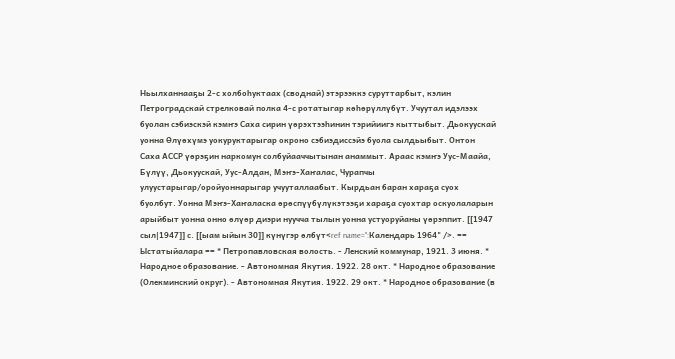Ньылханнааҕы 2-с холбоһуктаах (своднай) этэрээккэ суруттарбыт, кэлин Петроградскай стрелковай полка 4-с ротатыгар көһөрүллүбүт. Учуутал идэлээх буолан сэбиэскэй кэмҥэ Саха сирин үөрэхтээһинин тэрийиигэ кыттыбыт. Дьокуускай уонна Өлүөхүмэ уокуруктарыгар окроно сэбиэдиссэйэ буола сылдьыбыт. Онтон Саха АССР үөрэҕин наркомун солбуйааччытынан анаммыт. Араас кэмҥэ Уус-Маайа, Бүлүү, Дьокуускай, Уус-Алдан, Мэҥэ-Хаҥалас, Чурапчы улуустарыгар/оройуоннарыгар учууталлаабыт. Кырдьан баран хараҕа суох буолбут. Уонна Мэҥэ-Хаҥаласка өрөспүүбүлүкэтээҕи хараҕа суохтар оскуолаларын арыйбыт уонна онно өлүөр диэри нуучча тылын уонна устуоруйаны үөрэппит. [[1947 сыл|1947]] с. [[ыам ыйын 30]] күнүгэр өлбүт<ref name=":Календарь 1964" />. == Ыстатыйалара == * Петропавловская волость. - Ленский коммунар, 1921. 3 июня. * Народное образование. - Автономная Якутия. 1922. 28 окт. * Народное образование (Олекминский округ). - Автономная Якутия. 1922. 29 окт. * Народное образование (в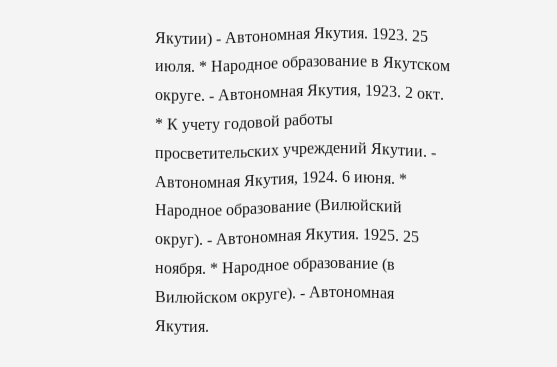Якутии) - Автономная Якутия. 1923. 25 июля. * Народное образование в Якутском округе. - Автономная Якутия, 1923. 2 окт. * К учету годовой работы просветительских учреждений Якутии. - Автономная Якутия, 1924. 6 июня. * Народное образование (Вилюйский округ). - Автономная Якутия. 1925. 25 ноября. * Народное образование (в Вилюйском округе). - Автономная Якутия.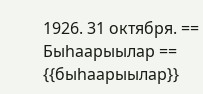1926. 31 октября. == Быһаарыылар == {{быһаарыылар}}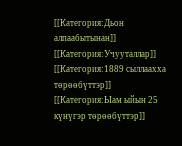[[Категория:Дьон алпаабытынан]] [[Категория:Учууталлар]] [[Категория:1889 сыллаахха төрөөбүттэр]] [[Категория:Ыам ыйын 25 күнүгэр төрөөбүттэр]]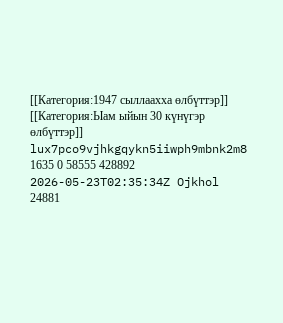[[Категория:1947 сыллаахха өлбүттэр]] [[Категория:Ыам ыйын 30 күнүгэр өлбүттэр]] lux7pco9vjhkgqykn5iiwph9mbnk2m8 1635 0 58555 428892 2026-05-23T02:35:34Z Ojkhol 24881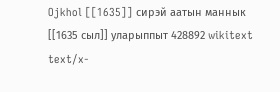Ojkhol [[1635]] сирэй аатын маннык [[1635 сыл]] уларыппыт 428892 wikitext text/x-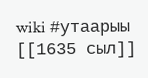wiki #утаарыы [[1635 сыл]]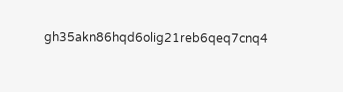gh35akn86hqd6olig21reb6qeq7cnq4